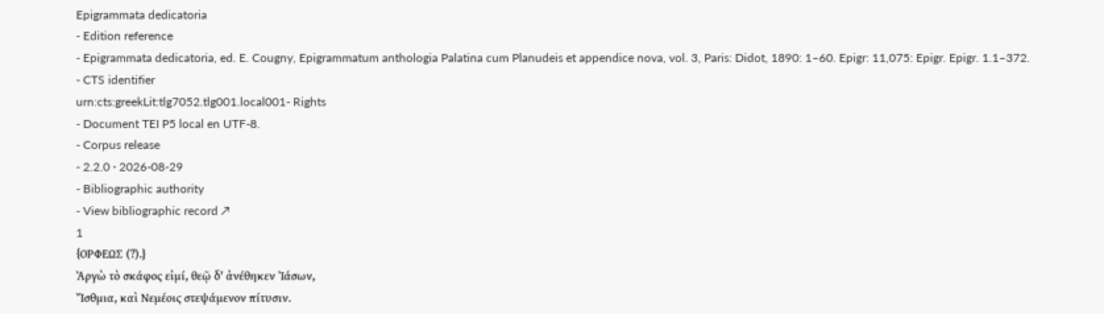Epigrammata dedicatoria
- Edition reference
- Epigrammata dedicatoria, ed. E. Cougny, Epigrammatum anthologia Palatina cum Planudeis et appendice nova, vol. 3, Paris: Didot, 1890: 1–60. Epigr: 11,075: Epigr. Epigr. 1.1–372.
- CTS identifier
urn:cts:greekLit:tlg7052.tlg001.local001- Rights
- Document TEI P5 local en UTF-8.
- Corpus release
- 2.2.0 · 2026-08-29
- Bibliographic authority
- View bibliographic record ↗
1
{ΟΡΦΕΩΣ (?).}
Ἀργὼ τὸ σκάφος εἰμί, θεῷ δ' ἀνέθηκεν Ἰάσων,
Ἴσθμια, καὶ Νεμέοις στεψάμενον πίτυσιν.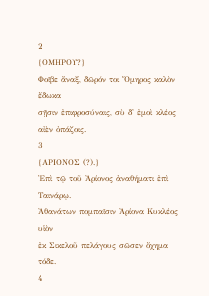2
{ΟΜΗΡΟΥ?}
Φοῖβε ἄναξ, δῶρόν τοι Ὅμηρος καλὸν ἔδωκα
σῇσιν ἐπιφροσύναις, σὺ δ' ἐμοὶ κλέος αἰὲν ὀπάζοις.
3
{ΑΡΙΟΝΟΣ (?).}
Ἐπὶ τῷ τοῦ Ἀρίονος ἀναθήματι ἐπὶ Ταινάρῳ.
Ἀθανάτων πομπαῖσιν Ἀρίονα Κυκλέος υἱὸν
ἐκ Σικελοῦ πελάγους σῶσεν ὄχημα τόδε.
4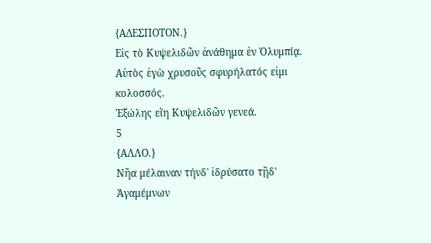{ΑΔΕΣΠΟΤΟΝ.}
Εἰς τὸ Κυψελιδῶν ἀνάθημα ἐν Ὀλυμπίᾳ.
Αὐτὸς ἐγὼ χρυσοῦς σφυρήλατός εἰμι κολοσσός.
Ἐξώλης εἴη Κυψελιδῶν γενεά.
5
{ΑΛΛΟ.}
Νῆα μέλαιναν τήνδ' ἱδρύσατο τῇδ' Ἀγαμέμνων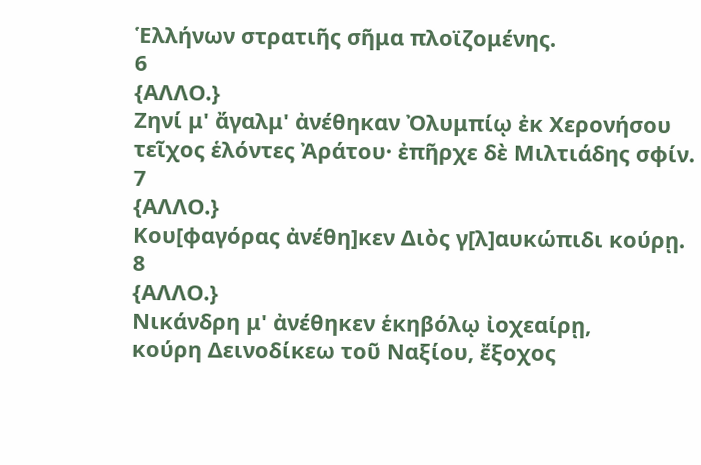Ἑλλήνων στρατιῆς σῆμα πλοϊζομένης.
6
{ΑΛΛΟ.}
Ζηνί μ' ἄγαλμ' ἀνέθηκαν Ὀλυμπίῳ ἐκ Χερονήσου
τεῖχος ἑλόντες Ἀράτου· ἐπῆρχε δὲ Μιλτιάδης σφίν.
7
{ΑΛΛΟ.}
Κου[φαγόρας ἀνέθη]κεν Διὸς γ[λ]αυκώπιδι κούρῃ.
8
{ΑΛΛΟ.}
Νικάνδρη μ' ἀνέθηκεν ἑκηβόλῳ ἰοχεαίρῃ,
κούρη Δεινοδίκεω τοῦ Ναξίου, ἔξοχος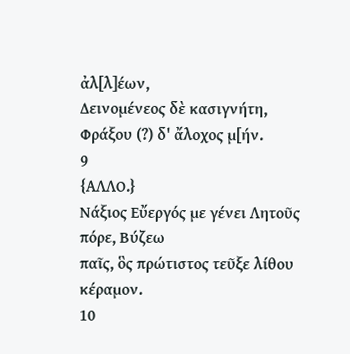ἀλ[λ]έων,
Δεινομένεος δὲ κασιγνήτη, Φράξου (?) δ' ἄλοχος μ[ήν.
9
{ΑΛΛΟ.}
Νάξιος Εὔεργός με γένει Λητοῦς πόρε, Βύζεω
παῖς, ὃς πρώτιστος τεῦξε λίθου κέραμον.
10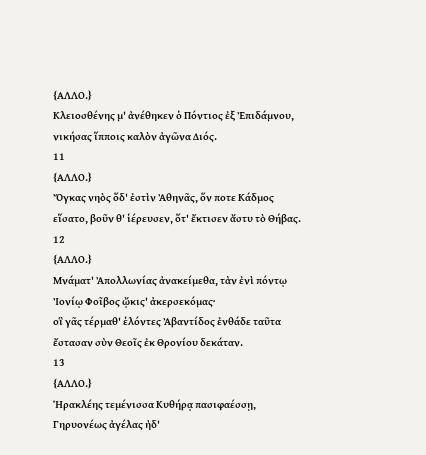{ΑΛΛΟ.}
Κλειοσθένης μ' ἀνέθηκεν ὁ Πόντιος ἐξ Ἐπιδάμνου,
νικήσας ἵπποις καλὸν ἀγῶνα Διός.
11
{ΑΛΛΟ.}
Ὄγκας νηὸς ὅδ' ἐστὶν Ἀθηνᾶς, ὅν ποτε Κάδμος
εἵσατο, βοῦν θ' ἱέρευσεν, ὅτ' ἔκτισεν ἄστυ τὸ Θήβας.
12
{ΑΛΛΟ.}
Μνάματ' Ἀπολλωνίας ἀνακείμεθα, τὰν ἐνὶ πόντῳ
Ἰονίῳ Φοῖβος ᾤκις' ἀκερσεκόμας·
οἳ γᾶς τέρμαθ' ἑλόντες Ἀβαντίδος ἐνθάδε ταῦτα
ἔστασαν σὺν Θεοῖς ἐκ Θρονίου δεκάταν.
13
{ΑΛΛΟ.}
Ἡρακλέης τεμένισσα Κυθήρᾳ πασιφαέσσῃ,
Γηρυονέως ἀγέλας ἠδ'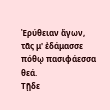Ἐρύθειαν ἄγων,
τᾶς μ' ἐδάμασσε πόθῳ πασιφάεσσα θεά.
Τῇδε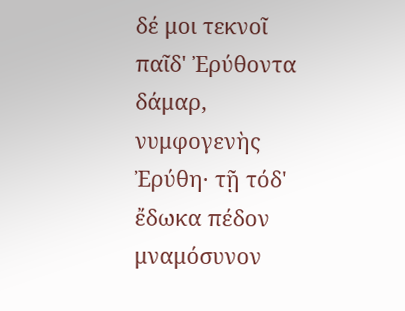δέ μοι τεκνοῖ παῖδ' Ἐρύθοντα δάμαρ,
νυμφογενὴς Ἐρύθη· τῇ τόδ' ἔδωκα πέδον
μναμόσυνον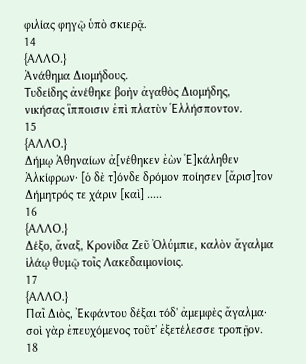φιλίας φηγῷ ὑπὸ σκιερᾷ.
14
{ΑΛΛΟ.}
Ἀνάθημα Διομήδους.
Τυδείδης ἀνέθηκε βοὴν ἀγαθὸς Διομήδης,
νικήσας ἵπποισιν ἐπὶ πλατὺν Ἑλλήσποντον.
15
{ΑΛΛΟ.}
Δήμῳ Ἀθηναίων ἀ[νέθηκεν ἐὼν Ἑ]κάληθεν
Ἀλκίφρων· [ὁ δὲ τ]όνδε δρόμον ποίησεν [ἄρισ]τον
Δήμητρός τε χάριν [καὶ] .....
16
{ΑΛΛΟ.}
Δέξο, ἄναξ, Κρονίδα Ζεῦ Ὀλύμπιε, καλὸν ἄγαλμα
ἱλάῳ θυμῷ τοῖς Λακεδαιμονίοις.
17
{ΑΛΛΟ.}
Παῖ Διὸς, Ἐκφάντου δέξαι τόδ' ἀμεμφὲς ἄγαλμα·
σοὶ γὰρ ἐπευχόμενος τοῦτ' ἐξετέλεσσε τροπῇον.
18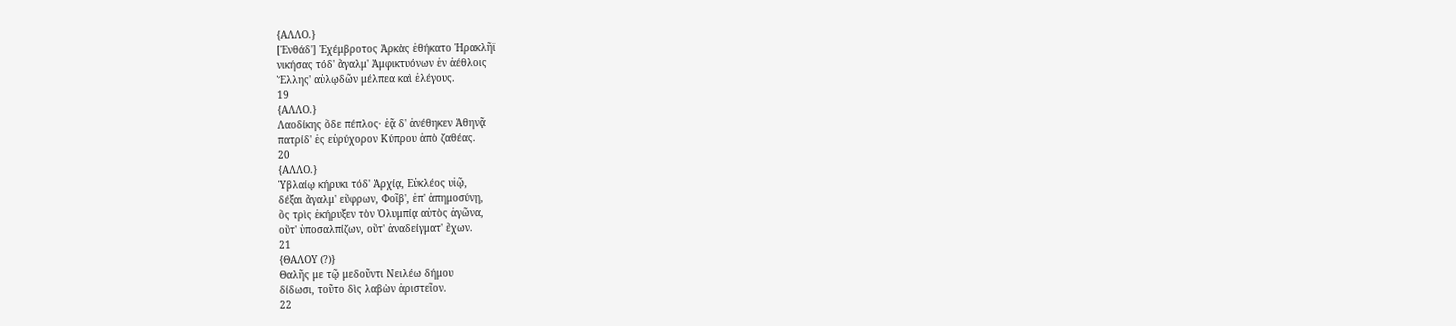{ΑΛΛΟ.}
[Ἐνθάδ'] Ἐχέμβροτος Ἀρκὰς ἐθήκατο Ἡρακλῆϊ
νικήσας τόδ' ἄγαλμ' Ἀμφικτυόνων ἐν ἀέθλοις
Ἕλλης' αὐλῳδῶν μέλπεα καὶ ἐλέγους.
19
{ΑΛΛΟ.}
Λαοδίκης ὅδε πέπλος· ἑᾷ δ' ἀνέθηκεν Ἀθηνᾷ
πατρίδ' ἐς εὐρύχορον Κύπρου ἀπὸ ζαθέας.
20
{ΑΛΛΟ.}
Ὑβλαίῳ κήρυκι τόδ' Ἀρχίᾳ, Εὐκλέος υἱῷ,
δέξαι ἄγαλμ' εὔφρων, Φοῖβ', ἐπ' ἀπημοσύνῃ,
ὃς τρὶς ἐκήρυξεν τὸν Ὀλυμπίᾳ αὐτὸς ἀγῶνα,
οὔτ' ὑποσαλπίζων, οὔτ' ἀναδείγματ' ἔχων.
21
{ΘΑΛΟΥ (?)}
Θαλῆς με τῷ μεδοῦντι Νειλέω δήμου
δίδωσι, τοῦτο δὶς λαβὼν ἀριστεῖον.
22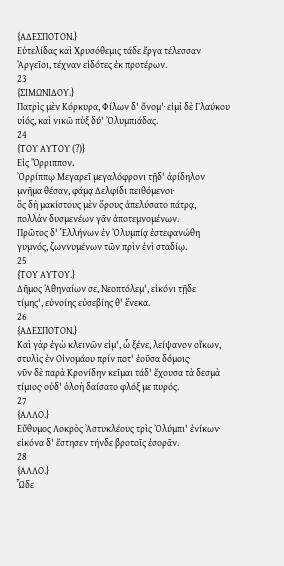{ΑΔΕΣΠΟΤΟΝ.}
Εὐτελίδας καὶ Χρυσόθεμις τάδε ἔργα τέλεσσαν
Ἀργεῖοι, τέχναν εἰδότες ἐκ προτέρων.
23
{ΣΙΜΩΝΙΔΟΥ.}
Πατρὶς μὲν Κόρκυρα, Φίλων δ' ὄνομ'· εἰμὶ δὲ Γλαύκου
υἱός, καὶ νικῶ πὺξ δύ' Ὀλυμπιάδας.
24
{ΤΟΥ ΑΥΤΟΥ (?)}
Εἰς Ὄρριππον.
Ὀρρίππῳ Μεγαρεῖ μεγαλόφρονι τῇδ' ἀρίδηλον
μνῆμα θέσαν, φάμᾳ Δελφίδι πειθόμενοι·
ὃς δὴ μακίστους μὲν ὅρους ἀπελύσατο πάτρᾳ,
πολλὰν δυσμενέων γᾶν ἀποτεμνομένων.
Πρῶτος δ' Ἑλλήνων ἐν Ὀλυμπίᾳ ἐστεφανώθη
γυμνός, ζωννυμένων τῶν πρὶν ἐνὶ σταδίῳ.
25
{ΤΟΥ ΑΥΤΟΥ.}
Δῆμος Ἀθηναίων σε, Νεοπτόλεμ', εἰκόνι τῇδε
τίμης', εὐνοίης εὐσεβίης θ' ἕνεκα.
26
{ΑΔΕΣΠΟΤΟΝ.}
Καὶ γὰρ ἐγὼ κλεινῶν εἰμ', ὦ ξένε, λείψανον οἴκων,
στυλὶς ἐν Οἰνομάου πρίν ποτ' ἐοῦσα δόμοις·
νῦν δὲ παρὰ Κρονίδην κεῖμαι τάδ' ἔχουσα τὰ δεσμὰ
τίμιος· οὐδ' ὀλοὴ δαίσατο φλόξ με πυρός.
27
{ΑΛΛΟ.}
Εὔθυμος Λοκρὸς Ἀστυκλέους τρὶς Ὀλύμπι' ἐνίκων·
εἰκόνα δ' ἔστησεν τήνδε βροτοῖς ἐσορᾶν.
28
{ΑΛΛΟ.}
Ὧδε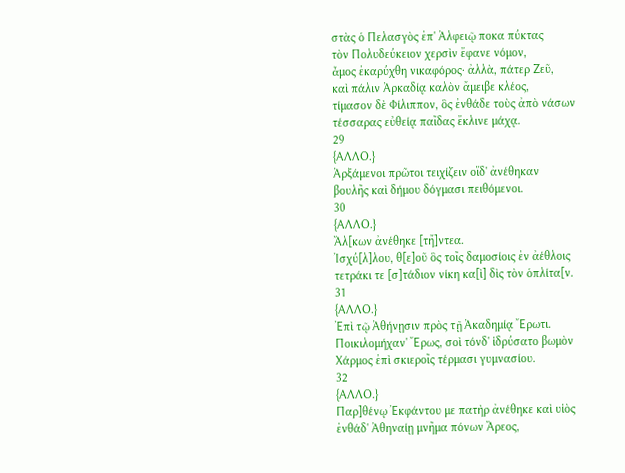στὰς ὁ Πελασγὸς ἐπ' Ἀλφειῷ ποκα πύκτας
τὸν Πολυδεύκειον χερσὶν ἔφανε νόμον,
ἆμος ἐκαρύχθη νικαφόρος· ἀλλὰ, πάτερ Ζεῦ,
καὶ πάλιν Ἀρκαδίᾳ καλὸν ἄμειβε κλέος,
τίμασον δὲ Φίλιππον, ὃς ἐνθάδε τοὺς ἀπὸ νάσων
τέσσαρας εὐθείᾳ παῖδας ἔκλινε μάχᾳ.
29
{ΑΛΛΟ.}
Ἀρξάμενοι πρῶτοι τειχίζειν οἵδ' ἀνέθηκαν
βουλῆς καὶ δήμου δόγμασι πειθόμενοι.
30
{ΑΛΛΟ.}
Ἄλ[κων ἀνέθηκε [τἤ]ντεα.
Ἰσχύ[λ]λου, θ[ε]οῦ ὃς τοῖς δαμοσίοις ἐν ἀέθλοις
τετράκι τε [σ]τάδιον νίκη κα[ὶ] δὶς τὸν ὁπλίτα[ν.
31
{ΑΛΛΟ.}
Ἐπὶ τῷ Ἀθήνῃσιν πρὸς τῇ Ἀκαδημίᾳ Ἔρωτι.
Ποικιλομήχαν' Ἔρως, σοὶ τόνδ' ἱδρύσατο βωμὸν
Χάρμος ἐπὶ σκιεροῖς τέρμασι γυμνασίου.
32
{ΑΛΛΟ.}
Παρ]θένῳ Ἐκφάντου με πατὴρ ἀνέθηκε καὶ υἱὸς
ἐνθάδ' Ἀθηναίῃ μνῆμα πόνων Ἄρεος,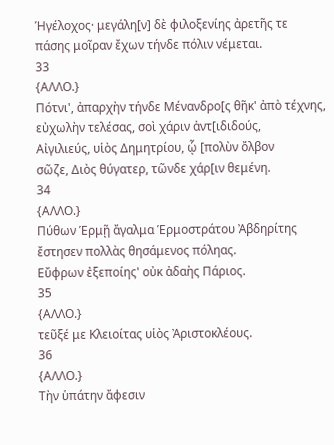Ἡγέλοχος· μεγάλη[ν] δὲ φιλοξενίης ἀρετῆς τε
πάσης μοῖραν ἔχων τήνδε πόλιν νέμεται.
33
{ΑΛΛΟ.}
Πότνι', ἀπαρχὴν τήνδε Μένανδρο[ς θῆκ' ἀπὸ τέχνης,
εὐχωλὴν τελέσας, σοὶ χάριν ἀντ[ιδιδούς,
Αἰγιλιεύς, υἱὸς Δημητρίου, ᾧ [πολὺν ὄλβον
σῶζε, Διὸς θύγατερ, τῶνδε χάρ[ιν θεμένη.
34
{ΑΛΛΟ.}
Πύθων Ἑρμῇ ἄγαλμα Ἑρμοστράτου Ἀβδηρίτης
ἔστησεν πολλὰς θησάμενος πόληας.
Εὔφρων ἐξεποίης' οὐκ ἀδαὴς Πάριος.
35
{ΑΛΛΟ.}
τεῦξέ με Κλειοίτας υἱὸς Ἀριστοκλέους.
36
{ΑΛΛΟ.}
Τὴν ὑπάτην ἄφεσιν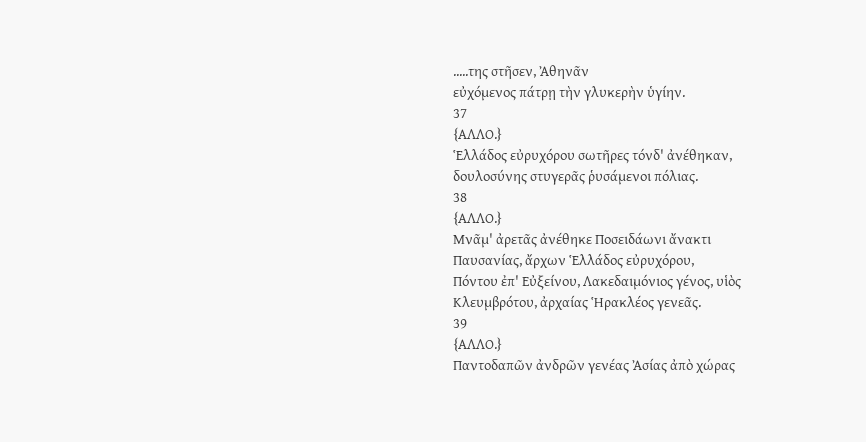.....της στῆσεν, Ἀθηνᾶν
εὐχόμενος πάτρῃ τὴν γλυκερὴν ὑγίην.
37
{ΑΛΛΟ.}
Ἑλλάδος εὐρυχόρου σωτῆρες τόνδ' ἀνέθηκαν,
δουλοσύνης στυγερᾶς ῥυσάμενοι πόλιας.
38
{ΑΛΛΟ.}
Μνᾶμ' ἀρετᾶς ἀνέθηκε Ποσειδάωνι ἄνακτι
Παυσανίας, ἄρχων Ἑλλάδος εὐρυχόρου,
Πόντου ἐπ' Εὐξείνου, Λακεδαιμόνιος γένος, υἱὸς
Κλευμβρότου, ἀρχαίας Ἡρακλέος γενεᾶς.
39
{ΑΛΛΟ.}
Παντοδαπῶν ἀνδρῶν γενέας Ἀσίας ἀπὸ χώρας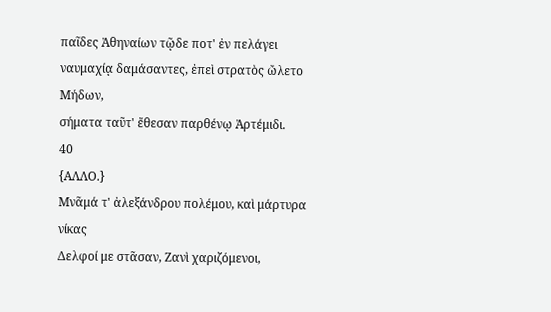παῖδες Ἀθηναίων τῷδε ποτ' ἐν πελάγει
ναυμαχίᾳ δαμάσαντες, ἐπεὶ στρατὸς ὤλετο Μήδων,
σήματα ταῦτ' ἔθεσαν παρθένῳ Ἀρτέμιδι.
40
{ΑΛΛΟ.}
Μνᾶμά τ' ἀλεξάνδρου πολέμου, καὶ μάρτυρα νίκας
Δελφοί με στᾶσαν, Ζανὶ χαριζόμενοι,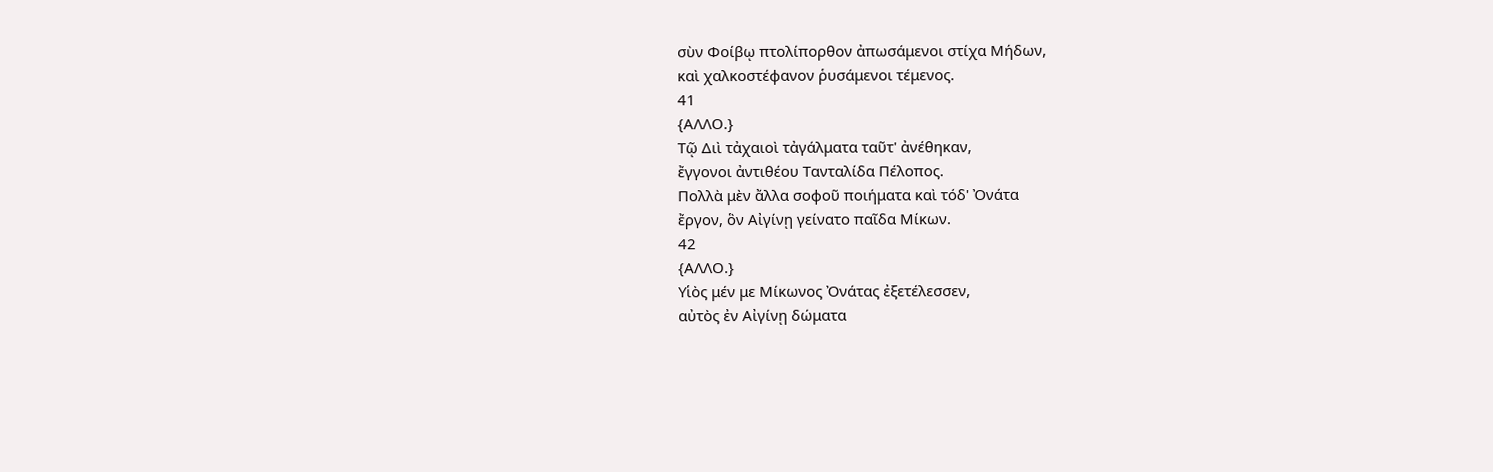σὺν Φοίβῳ πτολίπορθον ἀπωσάμενοι στίχα Μήδων,
καὶ χαλκοστέφανον ῥυσάμενοι τέμενος.
41
{ΑΛΛΟ.}
Τῷ Διὶ τἀχαιοὶ τἀγάλματα ταῦτ' ἀνέθηκαν,
ἔγγονοι ἀντιθέου Τανταλίδα Πέλοπος.
Πολλὰ μὲν ἄλλα σοφοῦ ποιήματα καὶ τόδ' Ὀνάτα
ἔργον, ὃν Αἰγίνῃ γείνατο παῖδα Μίκων.
42
{ΑΛΛΟ.}
Υἱὸς μέν με Μίκωνος Ὀνάτας ἐξετέλεσσεν,
αὐτὸς ἐν Αἰγίνῃ δώματα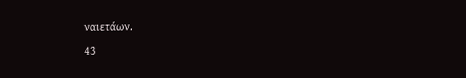ναιετάων.
43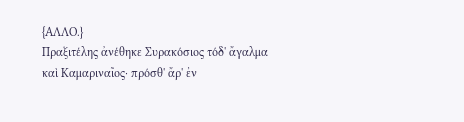{ΑΛΛΟ.}
Πραξιτέλης ἀνέθηκε Συρακόσιος τόδ' ἄγαλμα
καὶ Καμαριναῖος· πρόσθ' ἄρ' ἐν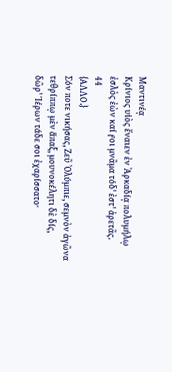Μαντινέᾳ
Κρίνιος υἱὸς ἔναιεν ἐν Ἀρκαδίᾳ πολυμήλῳ
ἐσλὸς ἐὼν καί ϝοι μνᾶμα τόδ' ἐστ' ἀρετᾶς.
44
{ΑΛΛΟ.}
Σόν ποτε νικήσας, Ζεῦ Ὀλύμπιε, σεμνὸν ἀγῶνα
τεθρίππῳ μὲν ἅπαξ, μουνοκέλητι δὲ δίς,
δῶρ' Ἱέρων τάδε σοι ἐχαρίσσατο·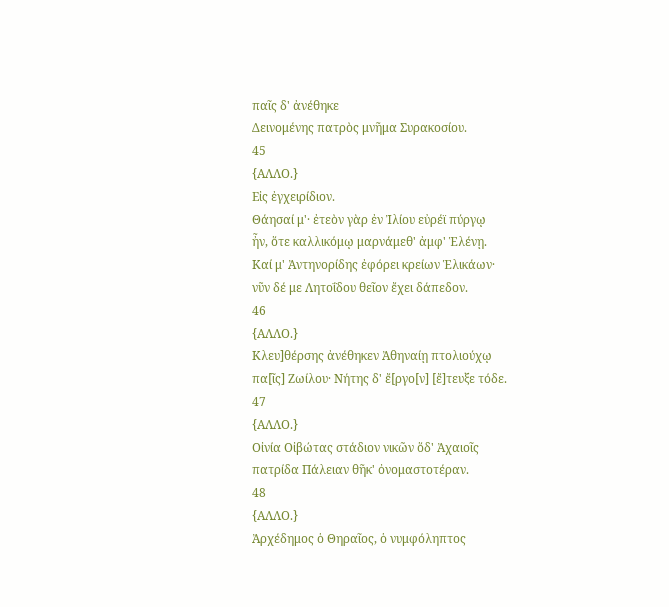παῖς δ' ἀνέθηκε
Δεινομένης πατρὸς μνῆμα Συρακοσίου.
45
{ΑΛΛΟ.}
Εἰς ἐγχειρίδιον.
Θάησαί μ'· ἐτεὸν γὰρ ἐν Ἰλίου εὐρέϊ πύργῳ
ἦν, ὅτε καλλικόμῳ μαρνάμεθ' ἀμφ' Ἑλένῃ.
Καί μ' Ἀντηνορίδης ἐφόρει κρείων Ἑλικάων·
νῦν δέ με Λητοΐδου θεῖον ἔχει δάπεδον.
46
{ΑΛΛΟ.}
Κλευ]θέρσης ἀνέθηκεν Ἀθηναίῃ πτολιούχῳ
πα[ῖς] Ζωίλου· Νήτης δ' ἔ[ργο[ν] [ἔ]τευξε τόδε.
47
{ΑΛΛΟ.}
Οἰνία Οἰβώτας στάδιον νικῶν ὅδ' Ἀχαιοῖς
πατρίδα Πάλειαν θῆκ' ὀνομαστοτέραν.
48
{ΑΛΛΟ.}
Ἀρχέδημος ὁ Θηραῖος, ὁ νυμφόληπτος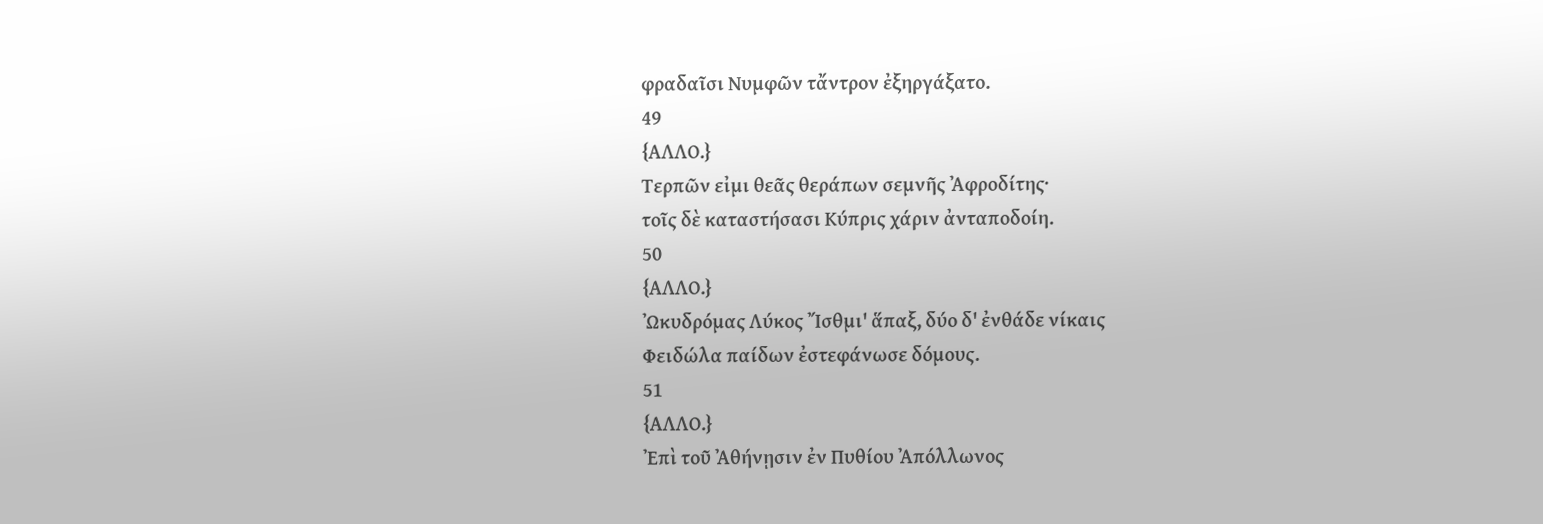φραδαῖσι Νυμφῶν τἄντρον ἐξηργάξατο.
49
{ΑΛΛΟ.}
Τερπῶν εἰμι θεᾶς θεράπων σεμνῆς Ἀφροδίτης·
τοῖς δὲ καταστήσασι Κύπρις χάριν ἀνταποδοίη.
50
{ΑΛΛΟ.}
Ὠκυδρόμας Λύκος Ἴσθμι' ἅπαξ, δύο δ' ἐνθάδε νίκαις
Φειδώλα παίδων ἐστεφάνωσε δόμους.
51
{ΑΛΛΟ.}
Ἐπὶ τοῦ Ἀθήνῃσιν ἐν Πυθίου Ἀπόλλωνος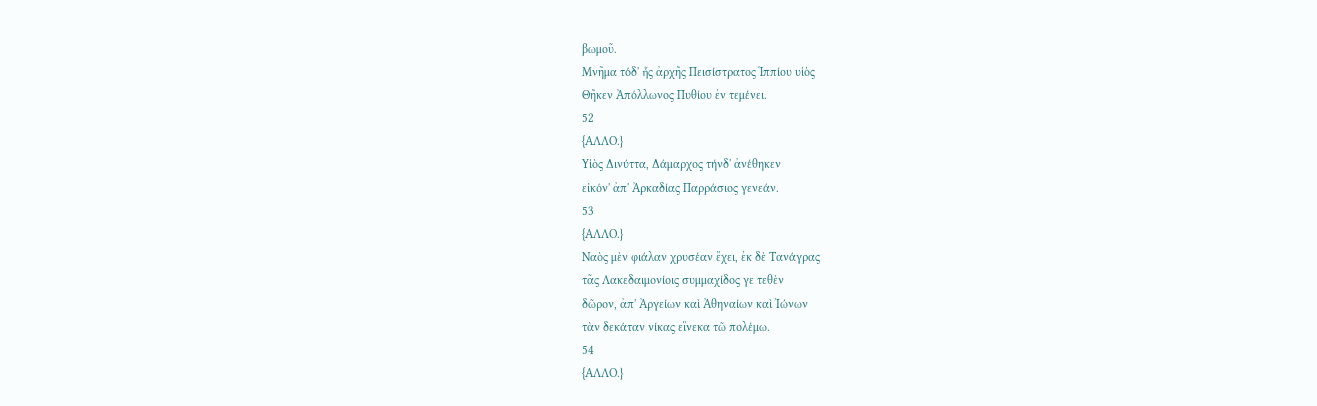βωμοῦ.
Μνῆμα τόδ' ἧς ἀρχῆς Πεισίστρατος Ἱππίου υἱὸς
Θῆκεν Ἀπόλλωνος Πυθίου ἐν τεμένει.
52
{ΑΛΛΟ.}
Υἱὸς Δινύττα, Δάμαρχος τήνδ' ἀνέθηκεν
εἰκόν' ἀπ' Ἀρκαδίας Παρράσιος γενεάν.
53
{ΑΛΛΟ.}
Ναὸς μὲν φιάλαν χρυσέαν ἔχει, ἐκ δὲ Τανάγρας
τᾶς Λακεδαιμονίοις συμμαχίδος γε τεθὲν
δῶρον, ἀπ' Ἀργείων καὶ Ἀθηναίων καὶ Ἰώνων
τὰν δεκάταν νίκας εἵνεκα τῶ πολέμω.
54
{ΑΛΛΟ.}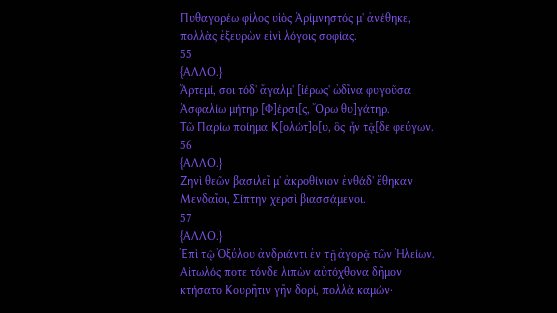Πυθαγορέω φίλος υἱὸς Ἀρίμνηστός μ' ἀνέθηκε,
πολλὰς ἐξευρὼν εἰνὶ λόγοις σοφίας.
55
{ΑΛΛΟ.}
Ἄρτεμί, σοι τόδ' ἄγαλμ' [ἱέρως' ὠδῖνα φυγοῦσα
Ἀσφαλίω μήτηρ [Φ]έρσι[ς, Ὄρω θυ]γάτηρ.
Τῶ Παρίω ποίημα Κ[ολώτ]ο[υ, ὃς ἦν τᾷ[δε φεύγων.
56
{ΑΛΛΟ.}
Ζηνὶ θεῶν βασιλεῖ μ' ἀκροθίνιον ἐνθάδ' ἔθηκαν
Μενδαῖοι, Σίπτην χερσὶ βιασσάμενοι.
57
{ΑΛΛΟ.}
Ἐπὶ τῷ Ὀξύλου ἀνδριάντι ἐν τῇ ἀγορᾷ τῶν Ἠλείων.
Αἰτωλός ποτε τόνδε λιπὼν αὐτόχθονα δῆμον
κτήσατο Κουρῆτιν γῆν δορί, πολλὰ καμών·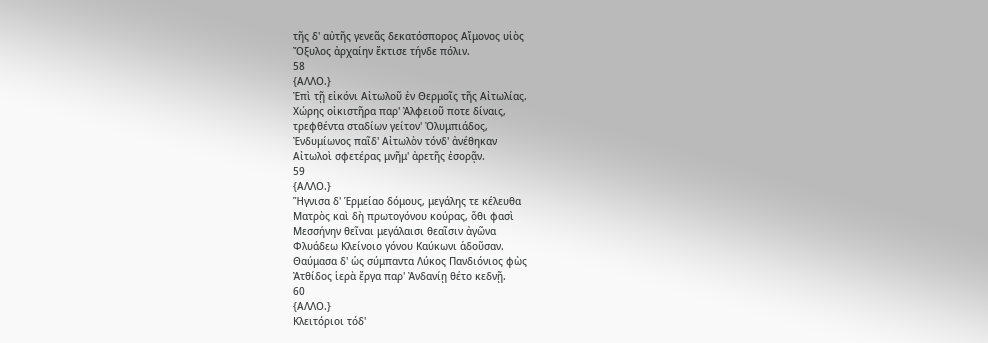τῆς δ' αὐτῆς γενεᾶς δεκατόσπορος Αἵμονος υἱὸς
Ὄξυλος ἀρχαίην ἔκτισε τήνδε πόλιν.
58
{ΑΛΛΟ.}
Ἐπὶ τῇ εἰκόνι Αἰτωλοῦ ἐν Θερμοῖς τῆς Αἰτωλίας.
Χώρης οἰκιστῆρα παρ' Ἀλφειοῦ ποτε δίναις,
τρεφθέντα σταδίων γείτον' Ὀλυμπιάδος,
Ἐνδυμίωνος παῖδ' Αἰτωλὸν τόνδ' ἀνέθηκαν
Αἰτωλοὶ σφετέρας μνῆμ' ἀρετῆς ἐσορᾷν.
59
{ΑΛΛΟ.}
Ἥγνισα δ' Ἑρμείαο δόμους, μεγάλης τε κέλευθα
Ματρὸς καὶ δὴ πρωτογόνου κούρας, ὅθι φασὶ
Μεσσήνην θεῖναι μεγάλαισι θεαῖσιν ἀγῶνα
Φλυάδεω Κλείνοιο γόνου Καύκωνι ἁδοῦσαν.
Θαύμασα δ' ὡς σύμπαντα Λύκος Πανδιόνιος φὼς
Ἀτθίδος ἱερὰ ἔργα παρ' Ἀνδανίῃ θέτο κεδνῇ.
60
{ΑΛΛΟ.}
Κλειτόριοι τόδ'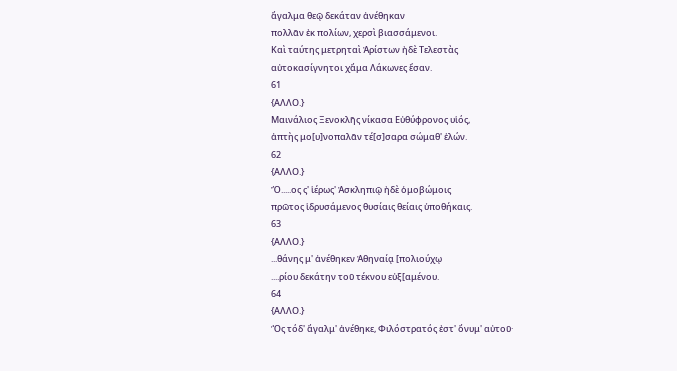ἄγαλμα θεῷ δεκάταν ἀνέθηκαν
πολλᾶν ἐκ πολίων, χερσὶ βιασσάμενοι.
Καὶ ταύτης μετρηταὶ Ἀρίστων ἠδὲ Τελεστὰς
αὐτοκασίγνητοι χἄμα Λάκωνες ἔσαν.
61
{ΑΛΛΟ.}
Μαινάλιος Ξενοκλῆς νίκασα Εὐθύφρονος υἱός,
ἀπτὴς μο[υ]νοπαλᾶν τέ[σ]σαρα σώμαθ' ἑλών.
62
{ΑΛΛΟ.}
Ὄ.....ος ς' ἱέρως' Ἀσκληπιῷ ἠδὲ ὁμοβώμοις
πρῶτος ἱδρυσάμενος θυσίαις θείαις ὑποθήκαις.
63
{ΑΛΛΟ.}
...θάνης μ' ἀνέθηκεν Ἀθηναίᾳ [πολιούχῳ
....ρίου δεκάτην τοῦ τέκνου εὐξ[αμένου.
64
{ΑΛΛΟ.}
Ὃς τόδ' ἄγαλμ' ἀνέθηκε, Φιλόστρατός ἐστ' ὄνυμ' αὐτοῦ·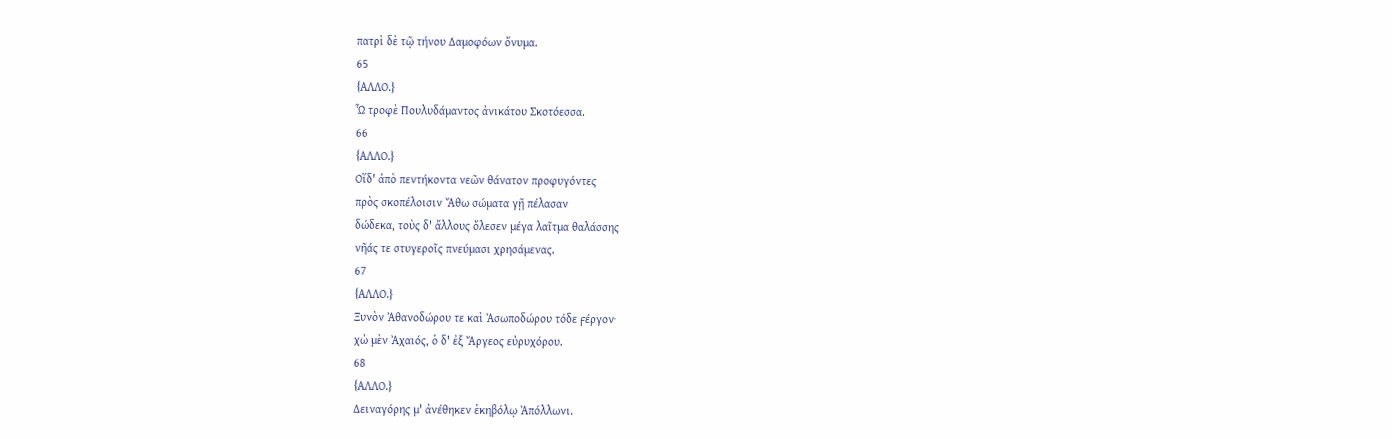πατρὶ δὲ τῷ τήνου Δαμοφόων ὄνυμα.
65
{ΑΛΛΟ.}
Ὦ τροφὲ Πουλυδάμαντος ἀνικάτου Σκοτόεσσα.
66
{ΑΛΛΟ.}
Οἵδ' ἀπὸ πεντήκοντα νεῶν θάνατον προφυγόντες
πρὸς σκοπέλοισιν Ἄθω σώματα γῇ πέλασαν
δώδεκα, τοὺς δ' ἄλλους ὄλεσεν μέγα λαῖτμα θαλάσσης
νῆάς τε στυγεροῖς πνεύμασι χρησάμενας.
67
{ΑΛΛΟ.}
Ξυνὸν Ἀθανοδώρου τε καὶ Ἀσωποδώρου τόδε ϝέργον·
χὠ μὲν Ἀχαιός, ὁ δ' ἐξ Ἄργεος εὐρυχόρου.
68
{ΑΛΛΟ.}
Δειναγόρης μ' ἀνέθηκεν ἑκηβόλῳ Ἀπόλλωνι.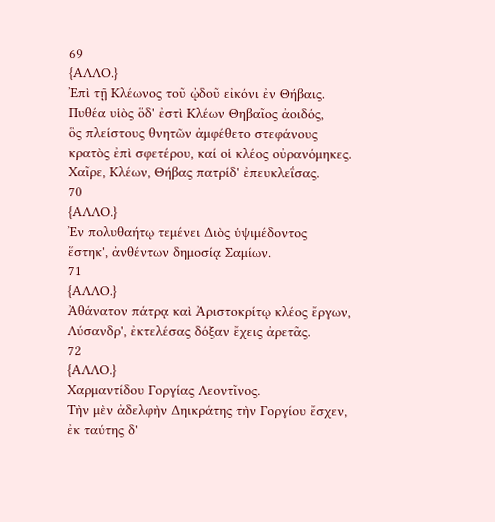69
{ΑΛΛΟ.}
Ἐπὶ τῇ Κλέωνος τοῦ ᾠδοῦ εἰκόνι ἐν Θήβαις.
Πυθέα υἱὸς ὅδ' ἐστὶ Κλέων Θηβαῖος ἀοιδός,
ὃς πλείστους θνητῶν ἀμφέθετο στεφάνους
κρατὸς ἐπὶ σφετέρου, καί οἱ κλέος οὐρανόμηκες.
Χαῖρε, Κλέων, Θήβας πατρίδ' ἐπευκλεΐσας.
70
{ΑΛΛΟ.}
Ἐν πολυθαήτῳ τεμένει Διὸς ὑψιμέδοντος
ἕστηκ', ἀνθέντων δημοσίᾳ Σαμίων.
71
{ΑΛΛΟ.}
Ἀθάνατον πάτρᾳ καὶ Ἀριστοκρίτῳ κλέος ἔργων,
Λύσανδρ', ἐκτελέσας δόξαν ἔχεις ἀρετᾶς.
72
{ΑΛΛΟ.}
Χαρμαντίδου Γοργίας Λεοντῖνος.
Τὴν μὲν ἀδελφὴν Δηικράτης τὴν Γοργίου ἔσχεν,
ἐκ ταύτης δ'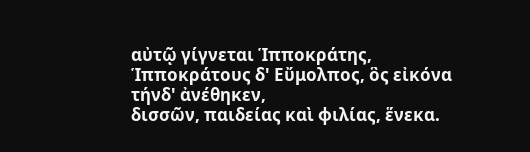αὐτῷ γίγνεται Ἱπποκράτης,
Ἱπποκράτους δ' Εὔμολπος, ὃς εἰκόνα τήνδ' ἀνέθηκεν,
δισσῶν, παιδείας καὶ φιλίας, ἕνεκα.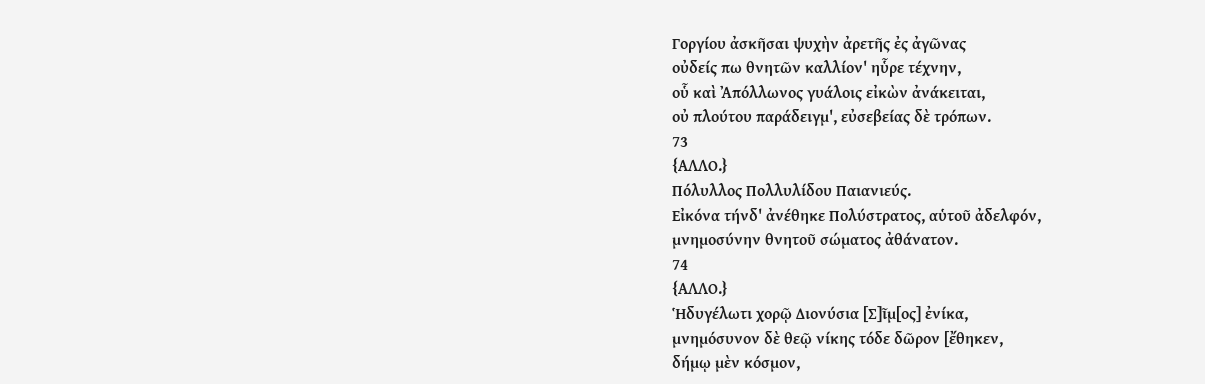Γοργίου ἀσκῆσαι ψυχὴν ἀρετῆς ἐς ἀγῶνας
οὐδείς πω θνητῶν καλλίον' ηὗρε τέχνην,
οὗ καὶ Ἀπόλλωνος γυάλοις εἰκὼν ἀνάκειται,
οὐ πλούτου παράδειγμ', εὐσεβείας δὲ τρόπων.
73
{ΑΛΛΟ.}
Πόλυλλος Πολλυλίδου Παιανιεύς.
Εἰκόνα τήνδ' ἀνέθηκε Πολύστρατος, αὑτοῦ ἀδελφόν,
μνημοσύνην θνητοῦ σώματος ἀθάνατον.
74
{ΑΛΛΟ.}
Ἡδυγέλωτι χορῷ Διονύσια [Σ]ῖμ[ος] ἐνίκα,
μνημόσυνον δὲ θεῷ νίκης τόδε δῶρον [ἔθηκεν,
δήμῳ μὲν κόσμον,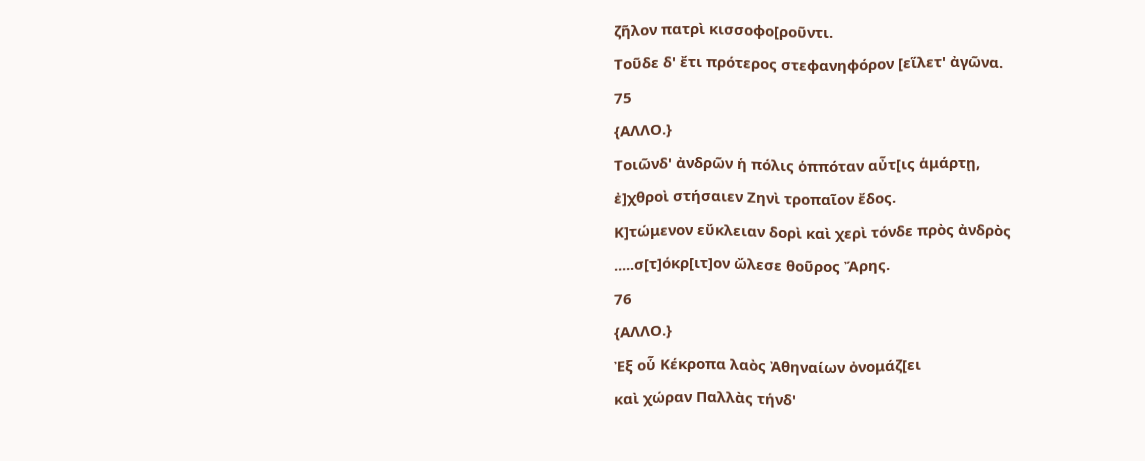ζῆλον πατρὶ κισσοφο[ροῦντι.
Τοῦδε δ' ἔτι πρότερος στεφανηφόρον [εἵλετ' ἀγῶνα.
75
{ΑΛΛΟ.}
Τοιῶνδ' ἀνδρῶν ἡ πόλις ὁππόταν αὖτ[ις ἁμάρτῃ,
ἐ]χθροὶ στήσαιεν Ζηνὶ τροπαῖον ἔδος.
Κ]τώμενον εὔκλειαν δορὶ καὶ χερὶ τόνδε πρὸς ἀνδρὸς
.....σ[τ]όκρ[ιτ]ον ὤλεσε θοῦρος Ἄρης.
76
{ΑΛΛΟ.}
Ἐξ οὗ Κέκροπα λαὸς Ἀθηναίων ὀνομάζ[ει
καὶ χώραν Παλλὰς τήνδ'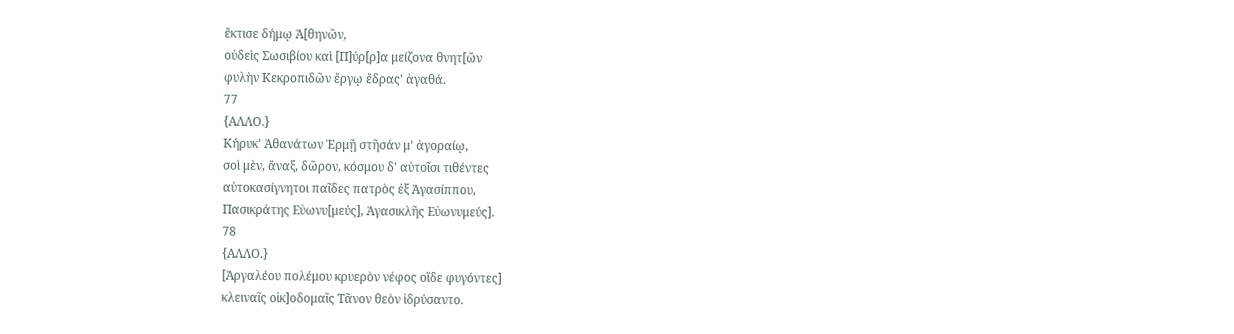ἔκτισε δήμῳ Ἀ[θηνῶν,
οὐδεὶς Σωσιβίου καὶ [Π]ύρ[ρ]α μείζονα θνητ[ῶν
φυλὴν Κεκροπιδῶν ἔργῳ ἔδρας' ἀγαθά.
77
{ΑΛΛΟ.}
Κήρυκ' Ἀθανάτων Ἑρμῇ στῆσάν μ' ἀγοραίῳ,
σοὶ μὲν, ἄναξ, δῶρον, κόσμου δ' αὐτοῖσι τιθέντες
αὐτοκασίγνητοι παῖδες πατρὸς ἐξ Ἀγασίππου,
Πασικράτης Εὐωνυ[μεύς], Ἀγασικλῆς Εὐωνυμεύς].
78
{ΑΛΛΟ.}
[Ἀργαλέου πολέμου κρυερὸν νέφος οἵδε φυγόντες]
κλειναῖς οἰκ]οδομαῖς Τᾶνον θεὸν ἱδρύσαντο.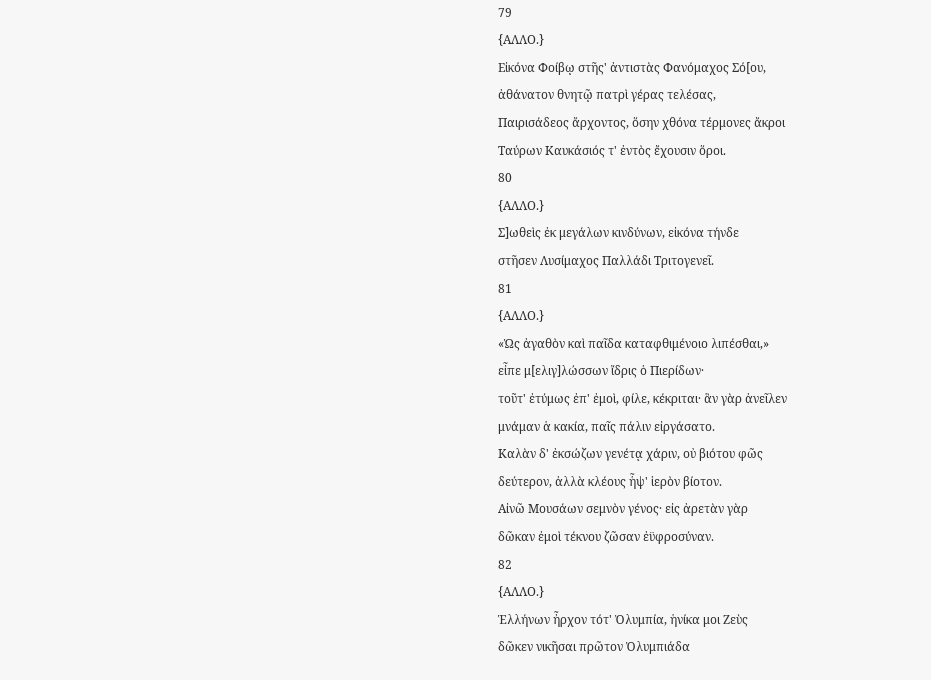79
{ΑΛΛΟ.}
Εἰκόνα Φοίβῳ στῆς' ἀντιστὰς Φανόμαχος Σό[ου,
ἀθάνατον θνητῷ πατρὶ γέρας τελέσας,
Παιρισάδεος ἄρχοντος, ὅσην χθόνα τέρμονες ἄκροι
Ταύρων Καυκάσιός τ' ἐντὸς ἔχουσιν ὅροι.
80
{ΑΛΛΟ.}
Σ]ωθεὶς ἐκ μεγάλων κινδύνων, εἰκόνα τήνδε
στῆσεν Λυσίμαχος Παλλάδι Τριτογενεῖ.
81
{ΑΛΛΟ.}
«Ὡς ἀγαθὸν καὶ παῖδα καταφθιμένοιο λιπέσθαι,»
εἶπε μ[ελιγ]λώσσων ἴδρις ὁ Πιερίδων·
τοῦτ' ἐτύμως ἐπ' ἐμοὶ, φίλε, κέκριται· ἃν γὰρ ἀνεῖλεν
μνάμαν ἁ κακία, παῖς πάλιν εἰργάσατο.
Καλὰν δ' ἐκσώζων γενέτᾳ χάριν, οὐ βιότου φῶς
δεύτερον, ἀλλὰ κλέους ἧψ' ἱερὸν βίοτον.
Αἰνῶ Μουσάων σεμνὸν γένος· εἰς ἀρετὰν γὰρ
δῶκαν ἐμοὶ τέκνου ζῶσαν ἐϋφροσύναν.
82
{ΑΛΛΟ.}
Ἑλλήνων ἦρχον τότ' Ὀλυμπία, ἡνίκα μοι Ζεὺς
δῶκεν νικῆσαι πρῶτον Ὀλυμπιάδα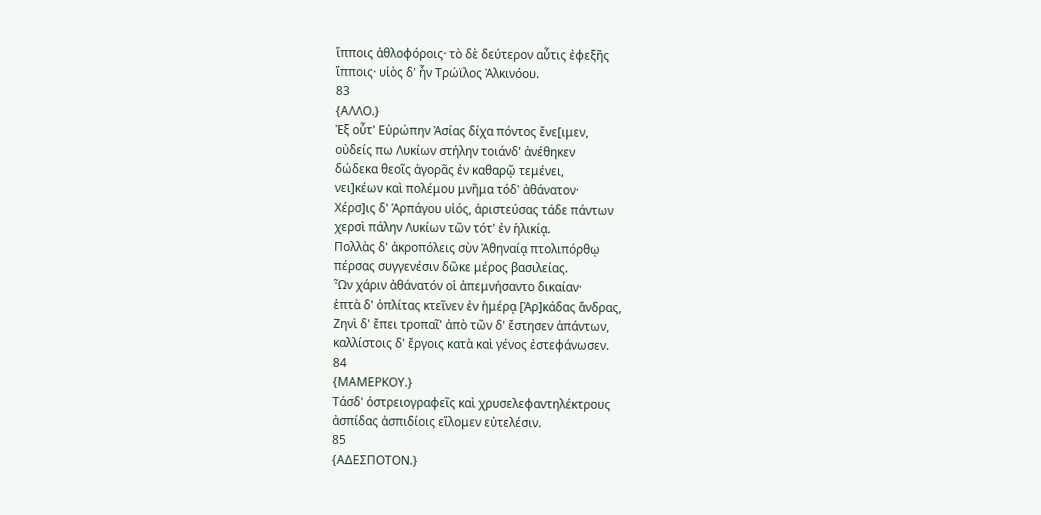ἵπποις ἀθλοφόροις· τὸ δὲ δεύτερον αὖτις ἐφεξῆς
ἵπποις· υἱὸς δ' ἦν Τρώϊλος Ἀλκινόου.
83
{ΑΛΛΟ.}
Ἐξ οὗτ' Εὐρώπην Ἀσίας δίχα πόντος ἔνε[ιμεν,
οὐδείς πω Λυκίων στήλην τοιάνδ' ἀνέθηκεν
δώδεκα θεοῖς ἀγορᾶς ἐν καθαρῷ τεμένει,
νει]κέων καὶ πολέμου μνῆμα τόδ' ἀθάνατον·
Χέρσ]ις δ' Ἁρπάγου υἱός, ἀριστεύσας τάδε πάντων
χερσὶ πάλην Λυκίων τῶν τότ' ἐν ἡλικίᾳ.
Πολλὰς δ' ἀκροπόλεις σὺν Ἀθηναίᾳ πτολιπόρθῳ
πέρσας συγγενέσιν δῶκε μέρος βασιλείας.
Ὧν χάριν ἀθάνατόν οἱ ἀπεμνήσαντο δικαίαν·
ἑπτὰ δ' ὁπλίτας κτεῖνεν ἐν ἡμέρᾳ [Ἀρ]κάδας ἄνδρας,
Ζηνὶ δ' ἔπει τροπαῖ' ἀπὸ τῶν δ' ἔστησεν ἁπάντων,
καλλίστοις δ' ἔργοις κατὰ καὶ γένος ἐστεφάνωσεν.
84
{ΜΑΜΕΡΚΟΥ.}
Τάσδ' ὀστρειογραφεῖς καὶ χρυσελεφαντηλέκτρους
ἀσπίδας ἀσπιδίοις εἵλομεν εὐτελέσιν.
85
{ΑΔΕΣΠΟΤΟΝ.}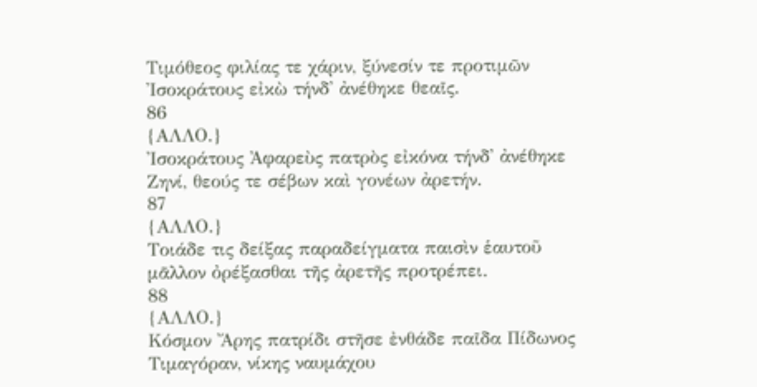Τιμόθεος φιλίας τε χάριν, ξύνεσίν τε προτιμῶν
Ἰσοκράτους εἰκὼ τήνδ' ἀνέθηκε θεαῖς.
86
{ΑΛΛΟ.}
Ἰσοκράτους Ἀφαρεὺς πατρὸς εἰκόνα τήνδ' ἀνέθηκε
Ζηνί, θεούς τε σέβων καὶ γονέων ἀρετήν.
87
{ΑΛΛΟ.}
Τοιάδε τις δείξας παραδείγματα παισὶν ἑαυτοῦ
μᾶλλον ὀρέξασθαι τῆς ἀρετῆς προτρέπει.
88
{ΑΛΛΟ.}
Κόσμον Ἄρης πατρίδι στῆσε ἐνθάδε παῖδα Πίδωνος
Τιμαγόραν, νίκης ναυμάχου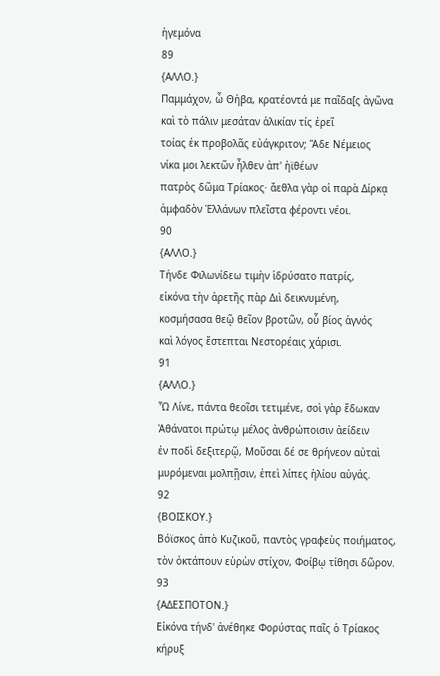ἡγεμόνα
89
{ΑΛΛΟ.}
Παμμάχον, ὦ Θήβα, κρατέοντά με παῖδα[ς ἀγῶνα
καὶ τὸ πάλιν μεσάταν ἁλικίαν τίς ἐρεῖ
τοίας ἐκ προβολᾶς εὐάγκριτον; Ἅδε Νέμειος
νίκα μοι λεκτῶν ἦλθεν ἀπ' ἠϊθέων
πατρὸς δῶμα Τρίακος· ἄεθλα γὰρ οἱ παρὰ Δίρκᾳ
ἀμφαδὸν Ἑλλάνων πλεῖστα φέροντι νέοι.
90
{ΑΛΛΟ.}
Τήνδε Φιλωνίδεω τιμὴν ἱδρύσατο πατρίς,
εἰκόνα τὴν ἀρετῆς πὰρ Διὶ δεικνυμένη,
κοσμήσασα θεῷ θεῖον βροτῶν, οὗ βίος ἁγνός
καὶ λόγος ἔστεπται Νεστορέαις χάρισι.
91
{ΑΛΛΟ.}
Ὦ Λίνε, πάντα θεοῖσι τετιμένε, σοὶ γὰρ ἔδωκαν
Ἀθάνατοι πρώτῳ μέλος ἀνθρώποισιν ἀείδειν
ἐν ποδὶ δεξιτερῷ, Μοῦσαι δέ σε θρήνεον αὐταὶ
μυρόμεναι μολπῇσιν, ἐπεὶ λίπες ἡλίου αὐγάς.
92
{ΒΟΙΣΚΟΥ.}
Βόϊσκος ἀπὸ Κυζικοῦ, παντὸς γραφεὺς ποιήματος,
τὸν ὀκτάπουν εὑρὼν στίχον, Φοίβῳ τίθησι δῶρον.
93
{ΑΔΕΣΠΟΤΟΝ.}
Εἰκόνα τήνδ' ἀνέθηκε Φορύστας παῖς ὁ Τρίακος
κήρυξ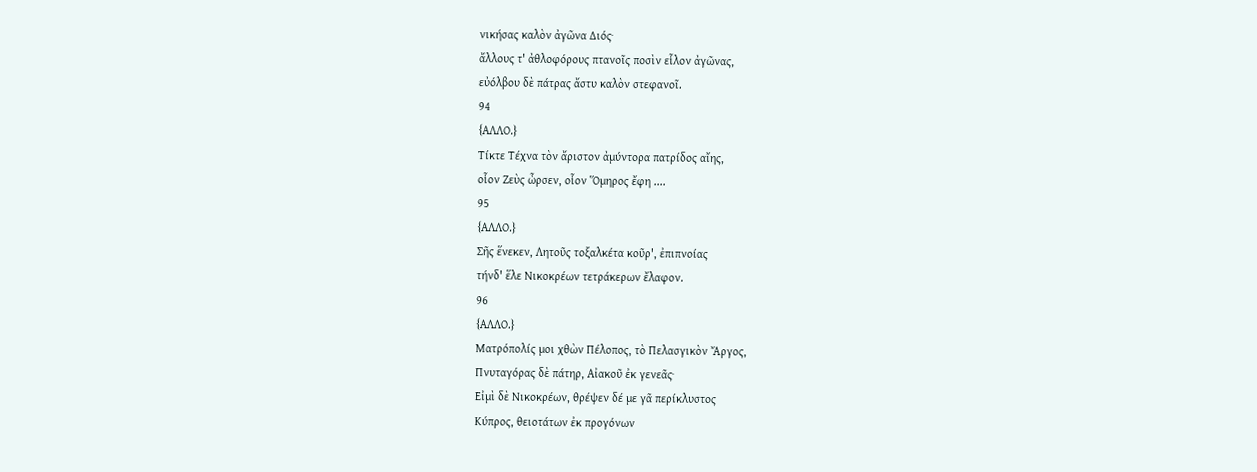νικήσας καλὸν ἀγῶνα Διός·
ἄλλους τ' ἀθλοφόρους πτανοῖς ποσὶν εἷλον ἀγῶνας,
εὐόλβου δὲ πάτρας ἄστυ καλὸν στεφανοῖ.
94
{ΑΛΛΟ.}
Τίκτε Τέχνα τὸν ἄριστον ἀμύντορα πατρίδος αἴης,
οἷον Ζεὺς ὦρσεν, οἷον Ὅμηρος ἔφη ....
95
{ΑΛΛΟ.}
Σῆς ἕνεκεν, Λητοῦς τοξαλκέτα κοῦρ', ἐπιπνοίας
τήνδ' ἕλε Νικοκρέων τετράκερων ἔλαφον.
96
{ΑΛΛΟ.}
Ματρόπολίς μοι χθὼν Πέλοπος, τὸ Πελασγικὸν Ἄργος,
Πνυταγόρας δὲ πάτηρ, Αἰακοῦ ἐκ γενεᾶς·
Εἰμὶ δὲ Νικοκρέων, θρέψεν δέ με γᾶ περίκλυστος
Κύπρος, θειοτάτων ἐκ προγόνων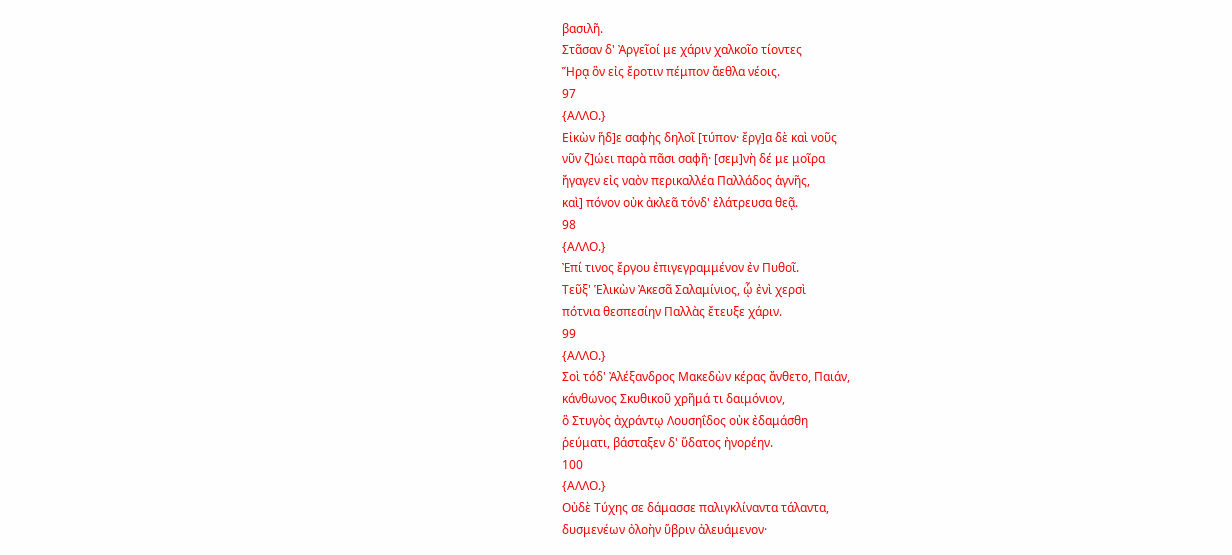βασιλῆ.
Στᾶσαν δ' Ἀργεῖοί με χάριν χαλκοῖο τίοντες
Ἥρᾳ ὃν εἰς ἔροτιν πέμπον ἄεθλα νέοις.
97
{ΑΛΛΟ.}
Εἰκὼν ἥδ]ε σαφὴς δηλοῖ [τύπον· ἔργ]α δὲ καὶ νοῦς
νῦν ζ]ώει παρὰ πᾶσι σαφῆ· [σεμ]νὴ δέ με μοῖρα
ἤγαγεν εἰς ναὸν περικαλλέα Παλλάδος ἁγνῆς,
καὶ] πόνον οὐκ ἀκλεᾶ τόνδ' ἐλάτρευσα θεᾷ.
98
{ΑΛΛΟ.}
Ἐπί τινος ἔργου ἐπιγεγραμμένον ἐν Πυθοῖ.
Τεῦξ' Ἑλικὼν Ἀκεσᾶ Σαλαμίνιος, ᾧ ἐνὶ χερσὶ
πότνια θεσπεσίην Παλλὰς ἔτευξε χάριν.
99
{ΑΛΛΟ.}
Σοὶ τόδ' Ἀλέξανδρος Μακεδὼν κέρας ἄνθετο, Παιάν,
κάνθωνος Σκυθικοῦ χρῆμά τι δαιμόνιον,
ὃ Στυγὸς ἀχράντῳ Λουσηΐδος οὐκ ἐδαμάσθη
ῥεύματι, βάσταξεν δ' ὕδατος ἠνορέην.
100
{ΑΛΛΟ.}
Οὐδὲ Τύχης σε δάμασσε παλιγκλίναντα τάλαντα,
δυσμενέων ὀλοὴν ὕβριν ἀλευάμενον·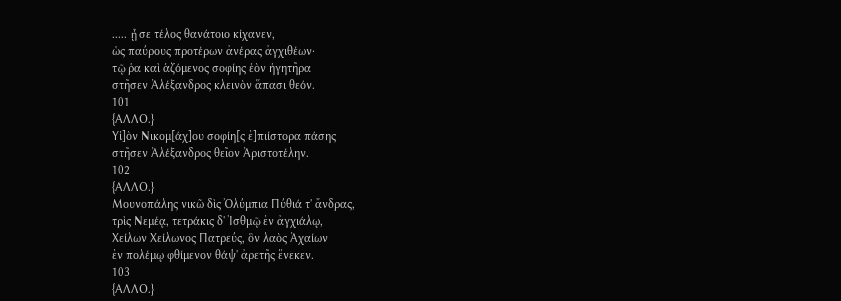..... ᾗ σε τέλος θανάτοιο κίχανεν,
ὡς παύρους προτέρων ἀνέρας ἀγχιθέων·
τῷ ῥα καὶ ἁζόμενος σοφίης ἑὸν ἡγητῆρα
στῆσεν Ἀλέξανδρος κλεινὸν ἅπασι θεόν.
101
{ΑΛΛΟ.}
Υἱ]ὸν Νικομ[άχ]ου σοφίη[ς ἐ]πιίστορα πάσης
στῆσεν Ἀλέξανδρος θεῖον Ἀριστοτέλην.
102
{ΑΛΛΟ.}
Μουνοπάλης νικῶ δὶς Ὀλύμπια Πύθιά τ' ἄνδρας,
τρὶς Νεμέᾳ, τετράκις δ' Ἰσθμῷ ἐν ἀγχιάλῳ,
Χείλων Χείλωνος Πατρεύς, ὃν λαὸς Ἀχαίων
ἐν πολέμῳ φθίμενον θάψ' ἀρετῆς ἕνεκεν.
103
{ΑΛΛΟ.}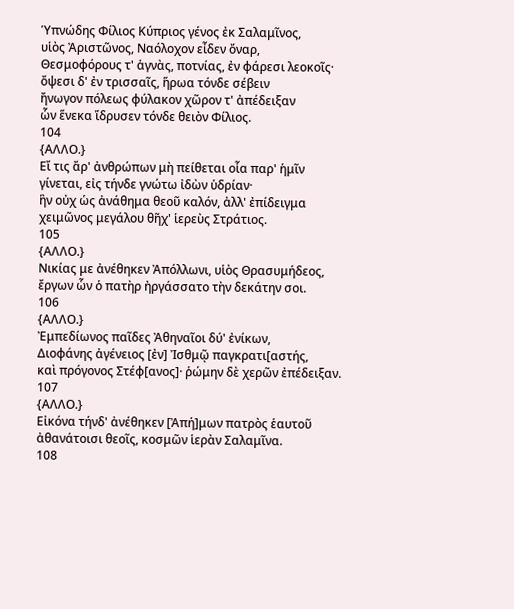Ὑπνώδης Φίλιος Κύπριος γένος ἐκ Σαλαμῖνος,
υἱὸς Ἀριστῶνος, Ναόλοχον εἶδεν ὄναρ,
Θεσμοφόρους τ' ἁγνὰς, ποτνίας, ἐν φάρεσι λεοκοῖς·
ὄψεσι δ' ἐν τρισσαῖς, ἥρωα τόνδε σέβειν
ἤνωγον πόλεως φύλακον χῶρον τ' ἀπέδειξαν
ὧν ἕνεκα ἵδρυσεν τόνδε θειὸν Φίλιος.
104
{ΑΛΛΟ.}
Εἴ τις ἄρ' ἀνθρώπων μὴ πείθεται οἷα παρ' ἡμῖν
γίνεται, εἰς τήνδε γνώτω ἰδὼν ὑδρίαν·
ἣν οὐχ ὡς ἀνάθημα θεοῦ καλόν, ἀλλ' ἐπίδειγμα
χειμῶνος μεγάλου θῆχ' ἱερεὺς Στράτιος.
105
{ΑΛΛΟ.}
Νικίας με ἀνέθηκεν Ἀπόλλωνι, υἱὸς Θρασυμήδεος,
ἔργων ὧν ὁ πατὴρ ἠργάσσατο τὴν δεκάτην σοι.
106
{ΑΛΛΟ.}
Ἐμπεδίωνος παῖδες Ἀθηναῖοι δύ' ἐνίκων,
Διοφάνης ἀγένειος [ἐν] Ἰσθμῷ παγκρατι[αστής,
καὶ πρόγονος Στέφ[ανος]· ῥώμην δὲ χερῶν ἐπέδειξαν.
107
{ΑΛΛΟ.}
Εἰκόνα τήνδ' ἀνέθηκεν [Ἀπή]μων πατρὸς ἑαυτοῦ
ἀθανάτοισι θεοῖς, κοσμῶν ἱερὰν Σαλαμῖνα.
108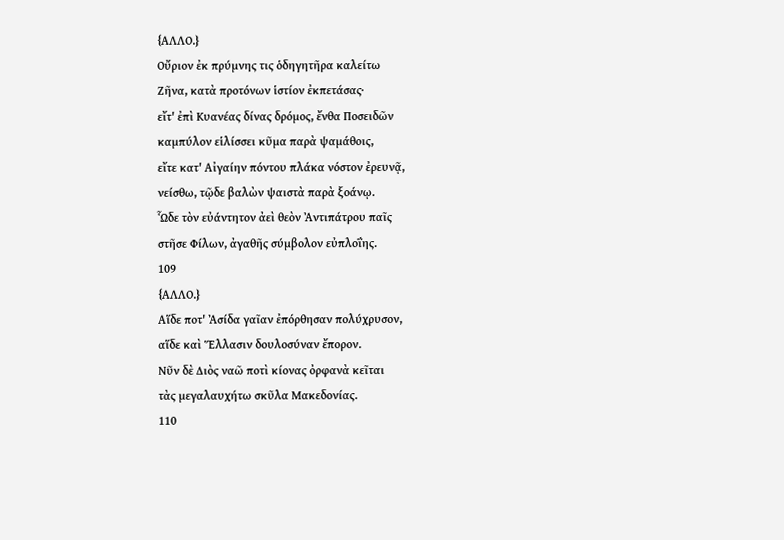{ΑΛΛΟ.}
Οὔριον ἐκ πρύμνης τις ὁδηγητῆρα καλείτω
Ζῆνα, κατὰ προτόνων ἱστίον ἐκπετάσας·
εἴτ' ἐπὶ Κυανέας δίνας δρόμος, ἔνθα Ποσειδῶν
καμπύλον εἱλίσσει κῦμα παρὰ ψαμάθοις,
εἴτε κατ' Αἰγαίην πόντου πλάκα νόστον ἐρευνᾷ,
νείσθω, τῷδε βαλὼν ψαιστὰ παρὰ ξοάνῳ.
Ὧδε τὸν εὐάντητον ἀεὶ θεὸν Ἀντιπάτρου παῖς
στῆσε Φίλων, ἀγαθῆς σύμβολον εὐπλοΐης.
109
{ΑΛΛΟ.}
Αἵδε ποτ' Ἀσίδα γαῖαν ἐπόρθησαν πολύχρυσον,
αἵδε καὶ Ἕλλασιν δουλοσύναν ἔπορον.
Νῦν δὲ Διὸς ναῶ ποτὶ κίονας ὀρφανὰ κεῖται
τὰς μεγαλαυχήτω σκῦλα Μακεδονίας.
110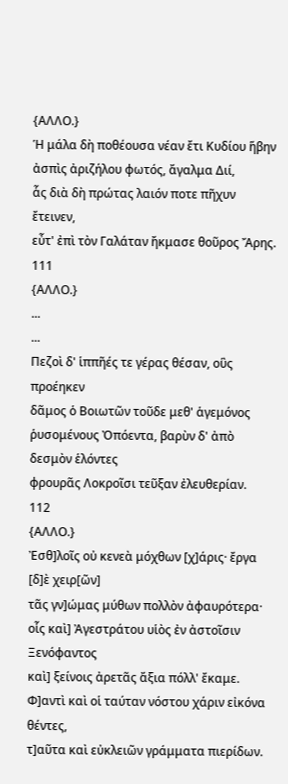{ΑΛΛΟ.}
Ἡ μάλα δὴ ποθέουσα νέαν ἔτι Κυδίου ἥβην
ἀσπὶς ἀριζήλου φωτός, ἄγαλμα Διί,
ἇς διὰ δὴ πρώτας λαιόν ποτε πῆχυν ἔτεινεν,
εὖτ' ἐπὶ τὸν Γαλάταν ἤκμασε θοῦρος Ἄρης.
111
{ΑΛΛΟ.}
...
...
Πεζοὶ δ' ἱππῆές τε γέρας θέσαν, οὓς προέηκεν
δᾶμος ὁ Βοιωτῶν τοῦδε μεθ' ἁγεμόνος
ῥυσομένους Ὀπόεντα, βαρὺν δ' ἀπὸ δεσμὸν ἑλόντες
φρουρᾶς Λοκροῖσι τεῦξαν ἐλευθερίαν.
112
{ΑΛΛΟ.}
Ἐσθ]λοῖς οὐ κενεὰ μόχθων [χ]άρις· ἔργα [δ]ὲ χειρ[ῶν]
τᾶς γν]ώμας μύθων πολλὸν ἀφαυρότερα·
οἷς καὶ] Ἀγεστράτου υἱὸς ἐν ἀστοῖσιν Ξενόφαντος
καὶ] ξείνοις ἀρετᾶς ἄξια πόλλ' ἔκαμε.
Φ]αντὶ καὶ οἱ ταύταν νόστου χάριν εἰκόνα θέντες,
τ]αῦτα καὶ εὐκλειῶν γράμματα πιερίδων.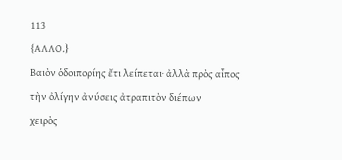113
{ΑΛΛΟ.}
Βαιὸν ὁδοιπορίης ἔτι λείπεται· ἀλλὰ πρὸς αἶπος
τὴν ὀλίγην ἀνύσεις ἀτραπιτὸν διέπων
χειρὸς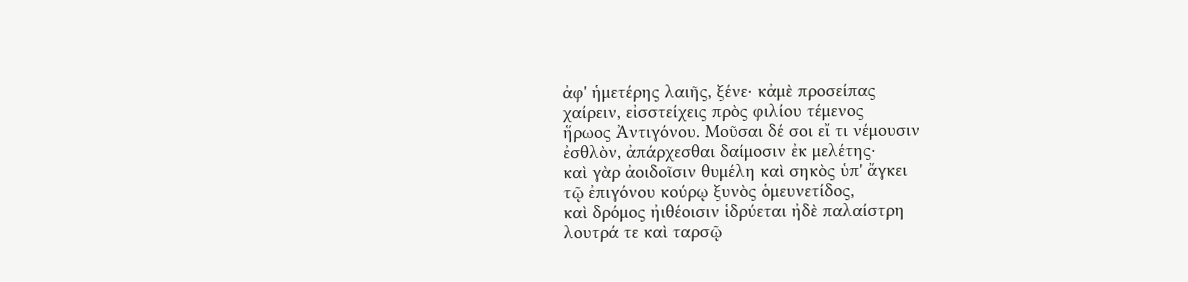ἀφ' ἡμετέρης λαιῆς, ξένε· κἀμὲ προσείπας
χαίρειν, εἰσστείχεις πρὸς φιλίου τέμενος
ἥρωος Ἀντιγόνου. Μοῦσαι δέ σοι εἴ τι νέμουσιν
ἐσθλὸν, ἀπάρχεσθαι δαίμοσιν ἐκ μελέτης·
καὶ γὰρ ἀοιδοῖσιν θυμέλη καὶ σηκὸς ὑπ' ἄγκει
τῷ ἐπιγόνου κούρῳ ξυνὸς ὁμευνετίδος,
καὶ δρόμος ἠιθέοισιν ἱδρύεται ἠδὲ παλαίστρη
λουτρά τε καὶ ταρσῷ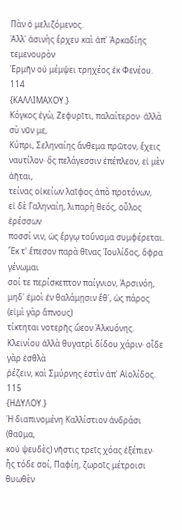Πὰν ὁ μελιζόμενος.
Ἀλλ' ἀσινὴς ἔρχευ καὶ ἀπ' Ἀρκαδίης τεμενουρὸν
Ἑρμῆν οὐ μέμψει τρηχέος ἐκ Φενέου.
114
{ΚΑΛΛΙΜΑΧΟΥ.}
Κόγκος ἐγὼ, Ζεφυρῖτι, παλαίτερον· ἀλλὰ σὺ νῦν με,
Κύπρι, Σεληναίης ἄνθεμα πρῶτον, ἔχεις
ναυτίλον· ὃς πελάγεσσιν ἐπέπλεον, εἰ μὲν ἀῆται,
τείνας οἰκείων λαῖφος ἀπὸ προτόνων,
εἰ δὲ Γαληναίη, λιπαρὴ θεός, οὖλος ἐρέσσων
ποσσί νιν, ὡς ἔργῳ τοὔνομα συμφέρεται.
Ἔκ τ' ἔπεσον παρὰ θῖνας Ἰουλίδος, ὄφρα γένωμαι
σοί τε περίσκεπτον παίγνιον, Ἀρσινόη,
μηδ' ἐμοὶ ἐν θαλάμῃσιν ἔθ', ὡς πάρος (εἰμὶ γὰρ ἄπνους)
τίκτηται νοτερῆς ὤεον Ἀλκυόνης.
Κλεινίου ἀλλὰ θυγατρὶ δίδου χάριν· οἶδε γὰρ ἐσθλὰ
ῥέζειν, καὶ Σμύρνης ἐστὶν ἀπ' Αἰολίδος.
115
{ΗΔΥΛΟΥ.}
Ἡ διαπινομένη Καλλίστιον ἀνδράσι (θαῦμα,
κοὐ ψευδὲς) νῆστις τρεῖς χόας ἐξέπιεν·
ἧς τόδε σοί, Παφίη, ζωροῖς μέτροισι θυωθὲν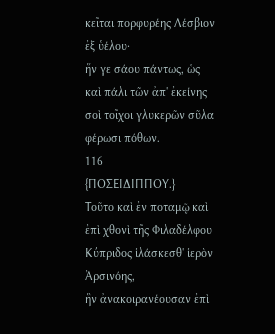κεῖται πορφυρέης Λέσβιον ἐξ ὑέλου·
ἥν γε σάου πάντως, ὡς καὶ πάλι τῶν ἀπ' ἐκείνης
σοὶ τοῖχοι γλυκερῶν σῦλα φέρωσι πόθων.
116
{ΠΟΣΕΙΔΙΠΠΟΥ.}
Τοῦτο καὶ ἐν ποταμῷ καὶ ἐπὶ χθονὶ τῆς Φιλαδέλφου
Κύπριδος ἱλάσκεσθ' ἱερὸν Ἀρσινόης,
ἣν ἀνακοιρανέουσαν ἐπὶ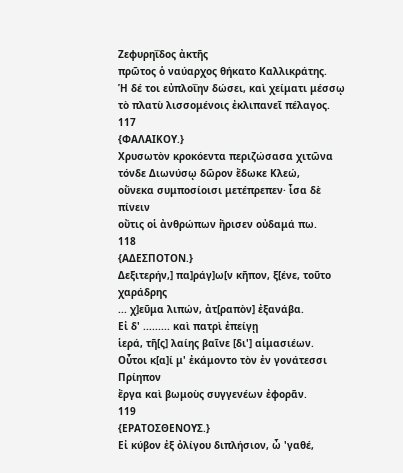Ζεφυρηΐδος ἀκτῆς
πρῶτος ὁ ναύαρχος θήκατο Καλλικράτης.
Ἡ δέ τοι εὐπλοΐην δώσει, καὶ χείματι μέσσῳ
τὸ πλατὺ λισσομένοις ἐκλιπανεῖ πέλαγος.
117
{ΦΑΛΑΙΚΟΥ.}
Χρυσωτὸν κροκόεντα περιζώσασα χιτῶνα
τόνδε Διωνύσῳ δῶρον ἔδωκε Κλεώ,
οὕνεκα συμποσίοισι μετέπρεπεν· ἶσα δὲ πίνειν
οὔτις οἱ ἀνθρώπων ἤρισεν οὐδαμά πω.
118
{ΑΔΕΣΠΟΤΟΝ.}
Δεξιτερήν,] πα]ράγ]ω[ν κῆπον, ξ[ένε, τοῦτο χαράδρης
... χ]εῦμα λιπών, ἀτ[ραπὸν] ἐξανάβα.
Εἰ δ' ......... καὶ πατρὶ ἐπείγῃ
ἱερά, τῆ[ς] λαίης βαῖνε [δι'] αἱμασιέων.
Οὗτοι κ[α]ί μ' ἐκάμοντο τὸν ἐν γονάτεσσι Πρίηπον
ἔργα καὶ βωμοὺς συγγενέων ἐφορᾶν.
119
{ΕΡΑΤΟΣΘΕΝΟΥΣ.}
Εἰ κύβον ἐξ ὀλίγου διπλήσιον, ὦ 'γαθέ,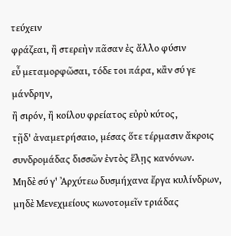τεύχειν
φράζεαι, ἢ στερεὴν πᾶσαν ἐς ἄλλο φύσιν
εὖ μεταμορφῶσαι, τόδε τοι πάρα, κἂν σύ γε μάνδρην,
ἢ σιρόν, ἢ κοίλου φρείατος εὐρὺ κύτος,
τῇδ' ἀναμετρήσαιο, μέσας ὅτε τέρμασιν ἄκροις
συνδρομάδας δισσῶν ἐντὸς ἕλῃς κανόνων.
Μηδὲ σύ γ' Ἀρχύτεω δυσμήχανα ἔργα κυλίνδρων,
μηδὲ Μενεχμείους κωνοτομεῖν τριάδας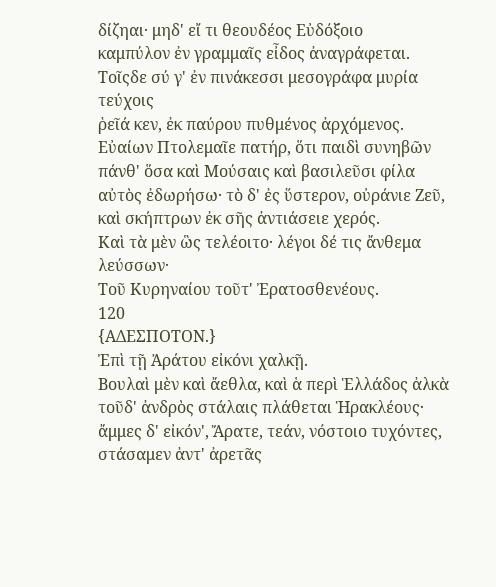δίζηαι· μηδ' εἴ τι θεουδέος Εὐδόξοιο
καμπύλον ἐν γραμμαῖς εἶδος ἀναγράφεται.
Τοῖςδε σύ γ' ἐν πινάκεσσι μεσογράφα μυρία τεύχοις
ῥεῖά κεν, ἐκ παύρου πυθμένος ἀρχόμενος.
Εὐαίων Πτολεμαῖε πατήρ, ὅτι παιδὶ συνηβῶν
πάνθ' ὅσα καὶ Μούσαις καὶ βασιλεῦσι φίλα
αὐτὸς ἐδωρήσω· τὸ δ' ἐς ὕστερον, οὐράνιε Ζεῦ,
καὶ σκήπτρων ἐκ σῆς ἀντιάσειε χερός.
Καὶ τὰ μὲν ὣς τελέοιτο· λέγοι δέ τις ἄνθεμα λεύσσων·
Τοῦ Κυρηναίου τοῦτ' Ἐρατοσθενέους.
120
{ΑΔΕΣΠΟΤΟΝ.}
Ἐπὶ τῇ Ἀράτου εἰκόνι χαλκῇ.
Βουλαὶ μὲν καὶ ἄεθλα, καὶ ἁ περὶ Ἑλλάδος ἀλκὰ
τοῦδ' ἀνδρὸς στάλαις πλάθεται Ἡρακλέους·
ἄμμες δ' εἰκόν', Ἄρατε, τεάν, νόστοιο τυχόντες,
στάσαμεν ἀντ' ἀρετᾶς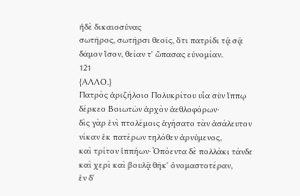ἠδὲ δικαιοσύνας
σωτῆρος, σωτῆρσι θεοῖς, ὅτι πατρίδι τᾷ σᾷ
δᾶμον ἴσον, θείαν τ' ὤπασας εὐνομίαν.
121
{ΑΛΛΟ.}
Πατρὸς ἀριζήλοιο Πολυκρίτου υἷα σὺν ἵππῳ
δέρκεο Βοιωτῶν ἀρχὸν ἀεθλοφόρων·
δὶς γὰρ ἐνὶ πτολέμοις ἁγήσατο τὰν ἀσάλευτον
νίκαν ἐκ πατέρων τηλόθεν ἀρνύμενος,
καὶ τρίτον ἱππήων· Ὀπόεντα δὲ πολλάκι τάνδε
καὶ χερὶ καὶ βουλᾷ θῆκ' ὀνομαστοτέραν,
ἐν δ'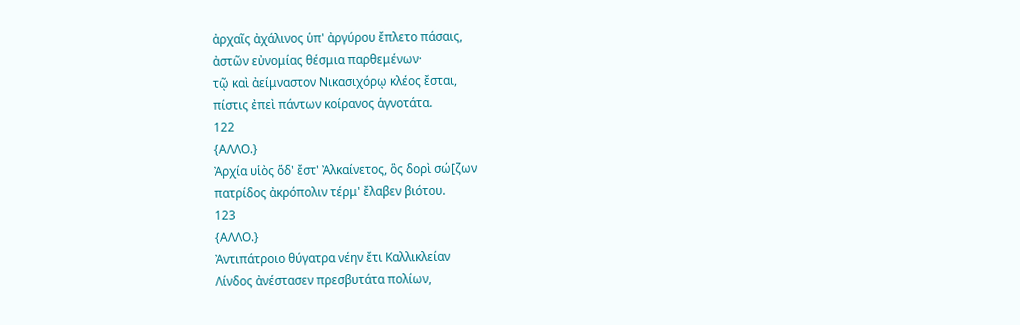ἀρχαῖς ἀχάλινος ὑπ' ἀργύρου ἔπλετο πάσαις,
ἀστῶν εὐνομίας θέσμια παρθεμένων·
τῷ καὶ ἀείμναστον Νικασιχόρῳ κλέος ἔσται,
πίστις ἐπεὶ πάντων κοίρανος ἁγνοτάτα.
122
{ΑΛΛΟ.}
Ἀρχία υἱὸς ὅδ' ἔστ' Ἀλκαίνετος, ὃς δορὶ σώ[ζων
πατρίδος ἀκρόπολιν τέρμ' ἔλαβεν βιότου.
123
{ΑΛΛΟ.}
Ἀντιπάτροιο θύγατρα νέην ἔτι Καλλικλείαν
Λίνδος ἀνέστασεν πρεσβυτάτα πολίων,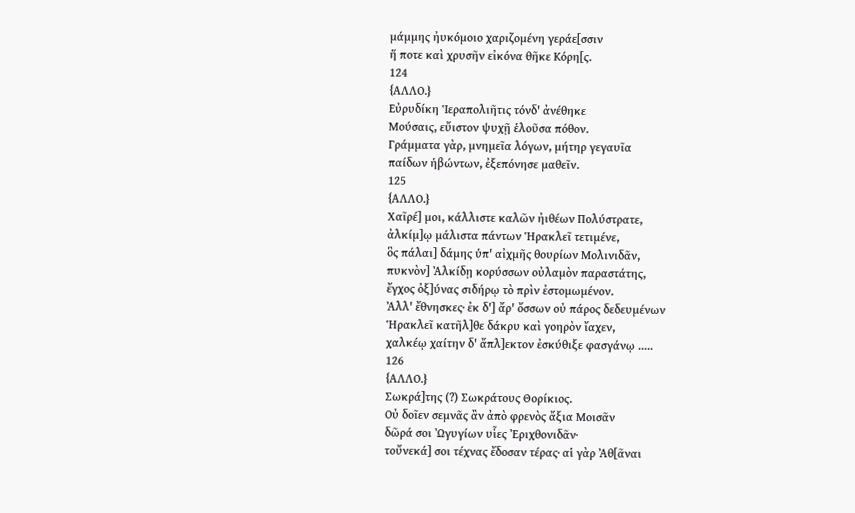μάμμης ἠυκόμοιο χαριζομένη γεράε[σσιν
ἥ ποτε καὶ χρυσῆν εἰκόνα θῆκε Κόρη[ς.
124
{ΑΛΛΟ.}
Εὐρυδίκη Ἱεραπολιῆτις τόνδ' ἀνέθηκε
Μούσαις, εὔιστον ψυχῇ ἑλοῦσα πόθον.
Γράμματα γὰρ, μνημεῖα λόγων, μήτηρ γεγαυῖα
παίδων ἡβώντων, ἐξεπόνησε μαθεῖν.
125
{ΑΛΛΟ.}
Χαῖρέ] μοι, κάλλιστε καλῶν ἠιθέων Πολύστρατε,
ἀλκίμ]ῳ μάλιστα πάντων Ἡρακλεῖ τετιμένε,
ὃς πάλαι] δάμης ὑπ' αἰχμῆς θουρίων Μολινιδᾶν,
πυκνὸν] Ἀλκίδῃ κορύσσων οὐλαμὸν παραστάτης,
ἔγχος ὀξ]ύνας σιδήρῳ τὸ πρὶν ἐστομωμένον.
Ἀλλ' ἔθνησκες· ἐκ δ'] ἄρ' ὄσσων οὐ πάρος δεδευμένων
Ἡρακλεῖ κατῆλ]θε δάκρυ καὶ γοηρὸν ἴαχεν,
χαλκέῳ χαίτην δ' ἄπλ]εκτον ἐσκύθιξε φασγάνῳ .....
126
{ΑΛΛΟ.}
Σωκρά]της (?) Σωκράτους Θορίκιος.
Οὐ δοῖεν σεμνᾶς ἂν ἀπὸ φρενὸς ἄξια Μοισᾶν
δῶρά σοι Ὠγυγίων υἷες Ἐριχθονιδᾶν·
τοὔνεκά] σοι τέχνας ἔδοσαν τέρας· αἱ γὰρ Ἀθ[ᾶναι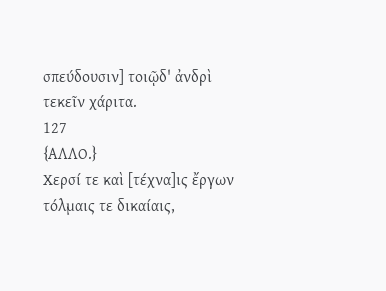σπεύδουσιν] τοιῷδ' ἀνδρὶ τεκεῖν χάριτα.
127
{ΑΛΛΟ.}
Χερσί τε καὶ [τέχνα]ις ἔργων τόλμαις τε δικαίαις,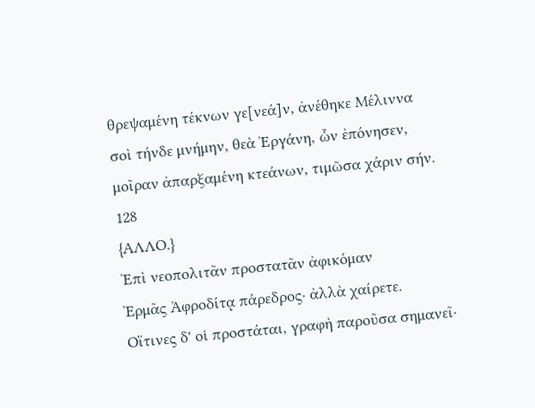θρεψαμένη τέκνων γε[νεά]ν, ἀνέθηκε Μέλιννα
σοὶ τήνδε μνήμην, θεὰ Ἐργάνη, ὧν ἐπόνησεν,
μοῖραν ἀπαρξαμένη κτεάνων, τιμῶσα χάριν σήν.
128
{ΑΛΛΟ.}
Ἐπὶ νεοπολιτᾶν προστατᾶν ἀφικόμαν
Ἑρμᾶς Ἀφροδίτᾳ πάρεδρος· ἀλλὰ χαίρετε.
Οἵτινες δ' οἱ προστάται, γραφὴ παροῦσα σημανεῖ·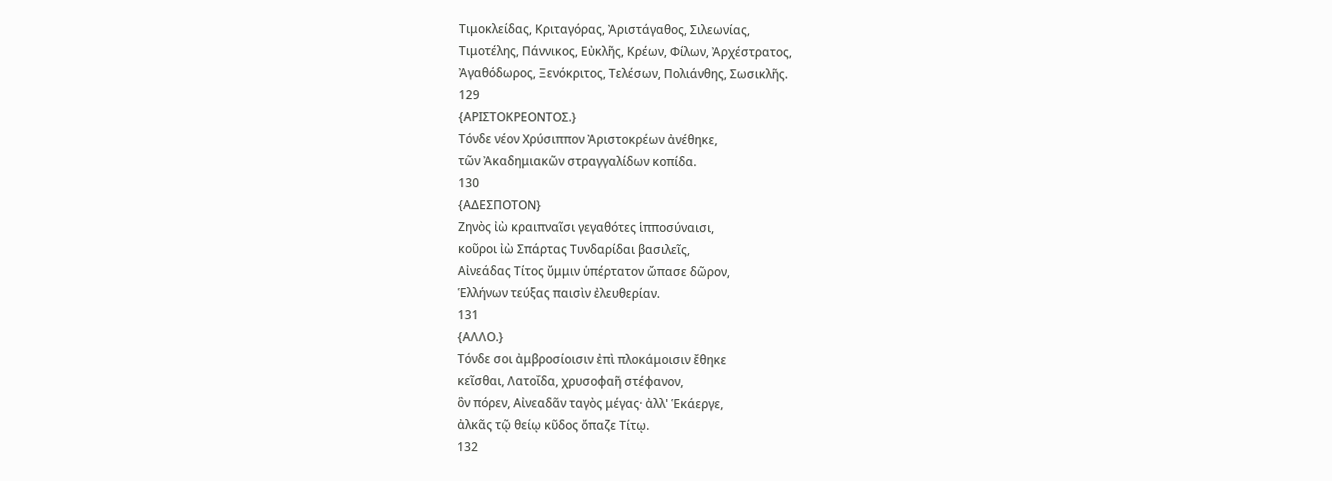Τιμοκλείδας, Κριταγόρας, Ἀριστάγαθος, Σιλεωνίας,
Τιμοτέλης, Πάννικος, Εὐκλῆς, Κρέων, Φίλων, Ἀρχέστρατος,
Ἀγαθόδωρος, Ξενόκριτος, Τελέσων, Πολιάνθης, Σωσικλῆς.
129
{ΑΡΙΣΤΟΚΡΕΟΝΤΟΣ.}
Τόνδε νέον Χρύσιππον Ἀριστοκρέων ἀνέθηκε,
τῶν Ἀκαδημιακῶν στραγγαλίδων κοπίδα.
130
{ΑΔΕΣΠΟΤΟΝ}
Ζηνὸς ἰὼ κραιπναῖσι γεγαθότες ἱπποσύναισι,
κοῦροι ἰὼ Σπάρτας Τυνδαρίδαι βασιλεῖς,
Αἰνεάδας Τίτος ὔμμιν ὑπέρτατον ὤπασε δῶρον,
Ἑλλήνων τεύξας παισὶν ἐλευθερίαν.
131
{ΑΛΛΟ.}
Τόνδε σοι ἀμβροσίοισιν ἐπὶ πλοκάμοισιν ἔθηκε
κεῖσθαι, Λατοΐδα, χρυσοφαῆ στέφανον,
ὃν πόρεν, Αἰνεαδᾶν ταγὸς μέγας· ἀλλ' Ἑκάεργε,
ἀλκᾶς τῷ θείῳ κῦδος ὄπαζε Τίτῳ.
132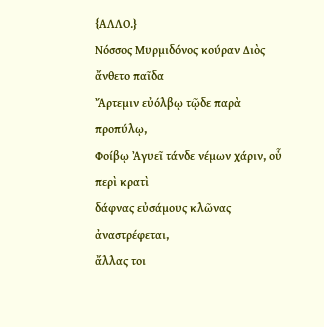{ΑΛΛΟ.}
Νόσσος Μυρμιδόνος κούραν Διὸς ἄνθετο παῖδα
Ἄρτεμιν εὐόλβῳ τῷδε παρὰ προπύλῳ,
Φοίβῳ Ἀγυεῖ τάνδε νέμων χάριν, οὗ περὶ κρατὶ
δάφνας εὐσάμους κλῶνας ἀναστρέφεται,
ἄλλας τοι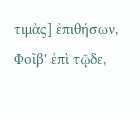τιμὰς] ἐπιθήσων, Φοῖβ' ἐπὶ τῷδε,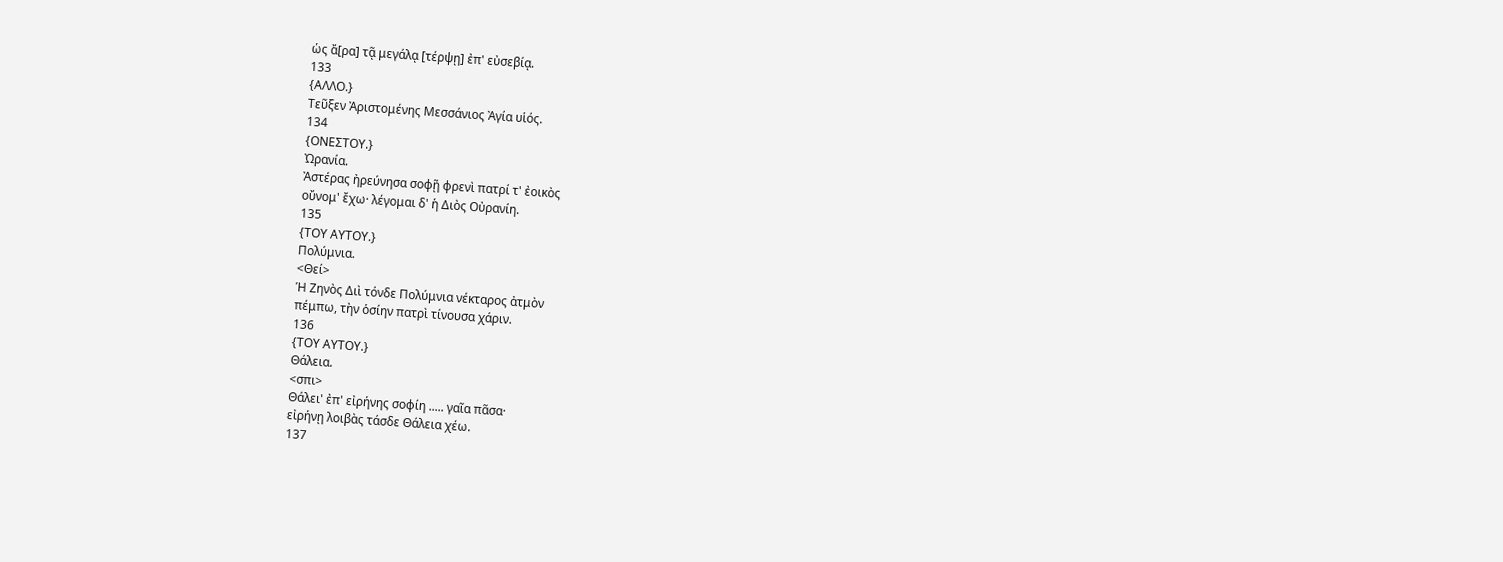ὡς ἄ[ρα] τᾷ μεγάλᾳ [τέρψῃ] ἐπ' εὐσεβίᾳ.
133
{ΑΛΛΟ.}
Τεῦξεν Ἀριστομένης Μεσσάνιος Ἀγία υἱός.
134
{ΟΝΕΣΤΟΥ.}
Ὠρανία.
Ἀστέρας ἠρεύνησα σοφῇ φρενὶ πατρί τ' ἐοικὸς
οὔνομ' ἔχω· λέγομαι δ' ἡ Διὸς Οὐρανίη.
135
{ΤΟΥ ΑΥΤΟΥ.}
Πολύμνια.
<Θεί>
Ἡ Ζηνὸς Διὶ τόνδε Πολύμνια νέκταρος ἀτμὸν
πέμπω, τὴν ὁσίην πατρὶ τίνουσα χάριν.
136
{ΤΟΥ ΑΥΤΟΥ.}
Θάλεια.
<σπι>
Θάλει' ἐπ' εἰρήνης σοφίη ..... γαῖα πᾶσα·
εἰρήνῃ λοιβὰς τάσδε Θάλεια χέω.
137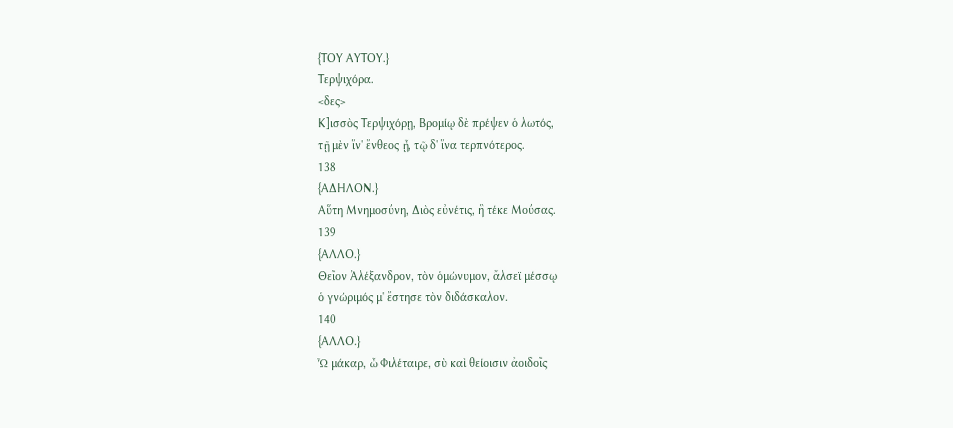{ΤΟΥ ΑΥΤΟΥ.}
Τερψιχόρα.
<δες>
Κ]ισσὸς Τερψιχόρῃ, Βρομίῳ δὲ πρέψεν ὁ λωτός,
τῇ μὲν ἵν' ἔνθεος ᾖ, τῷ δ' ἵνα τερπνότερος.
138
{ΑΔΗΛΟΝ.}
Αὕτη Μνημοσύνη, Διὸς εὐνέτις, ἣ τέκε Μούσας.
139
{ΑΛΛΟ.}
Θεῖον Ἀλέξανδρον, τὸν ὁμώνυμον, ἄλσεϊ μέσσῳ
ὁ γνώριμός μ' ἔστησε τὸν διδάσκαλον.
140
{ΑΛΛΟ.}
Ὦ μάκαρ, ὦ Φιλέταιρε, σὺ καὶ θείοισιν ἀοιδοῖς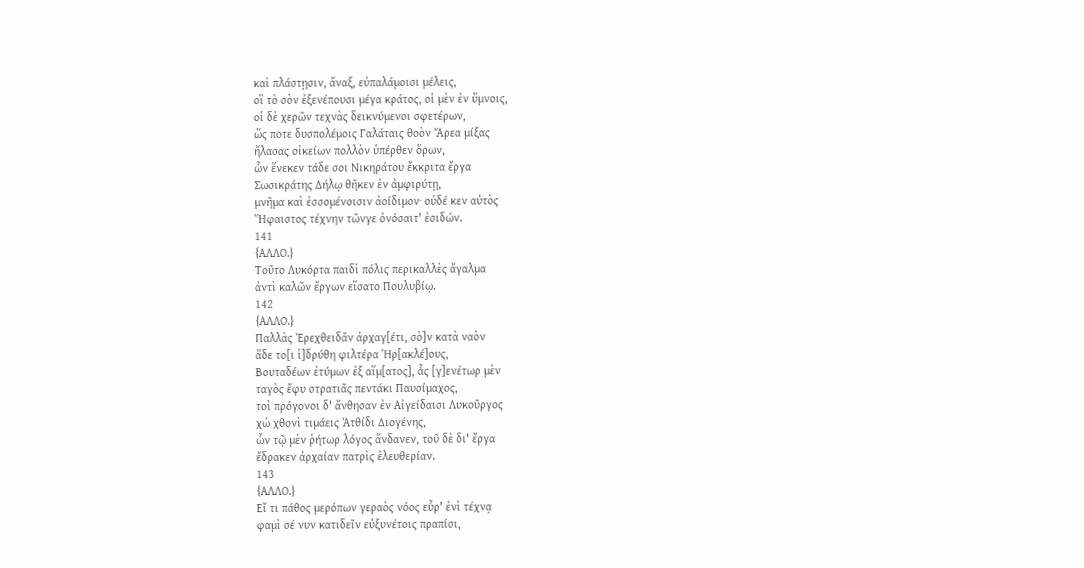καὶ πλάστῃσιν, ἄναξ, εὐπαλάμοισι μέλεις,
οἳ τὸ σὸν ἐξενέπουσι μέγα κράτος, οἱ μὲν ἐν ὕμνοις,
οἱ δὲ χερῶν τεχνὰς δεικνύμενοι σφετέρων,
ὥς ποτε δυσπολέμοις Γαλάταις θοὸν Ἄρεα μίξας
ἤλασας οἰκείων πολλὸν ὑπέρθεν ὅρων,
ὧν ἕνεκεν τάδε σοι Νικηράτου ἔκκριτα ἔργα
Σωσικράτης Δήλῳ θῆκεν ἐν ἀμφιρύτῃ,
μνῆμα καὶ ἐσσομένοισιν ἀοίδιμον· οὐδέ κεν αὐτὸς
Ἥφαιστος τέχνην τῶνγε ὀνόσαιτ' ἐσιδών.
141
{ΑΛΛΟ.}
Τοῦτο Λυκόρτα παιδὶ πόλις περικαλλὲς ἄγαλμα
ἀντὶ καλῶν ἔργων εἵσατο Πουλυβίῳ.
142
{ΑΛΛΟ.}
Παλλὰς Ἐρεχθειδᾶν ἀρχαγ[έτι, σὸ]ν κατὰ ναὸν
ἅδε το[ι ἱ]δρύθη φιλτέρα Ἡρ[ακλέ]ους,
Βουταδέων ἐτύμων ἐξ αἵμ[ατος], ἇς [γ]ενέτωρ μὲν
ταγὸς ἔφυ στρατιᾶς πεντάκι Παυσίμαχος,
τοὶ πρόγονοι δ' ἄνθησαν ἐν Αἰγείδαισι Λυκοῦργος
χὠ χθονὶ τιμάεις Ἀτθίδι Διογένης,
ὧν τῷ μὲν ῥήτωρ λόγος ἅνδανεν, τοῦ δὲ δι' ἔργα
ἔδρακεν ἀρχαίαν πατρὶς ἐλευθερίαν.
143
{ΑΛΛΟ.}
Εἴ τι πάθος μερόπων γεραὸς νόος εὗρ' ἐνὶ τέχνᾳ
φαμὶ σέ νυν κατιδεῖν εὐξυνέτοις πραπίσι,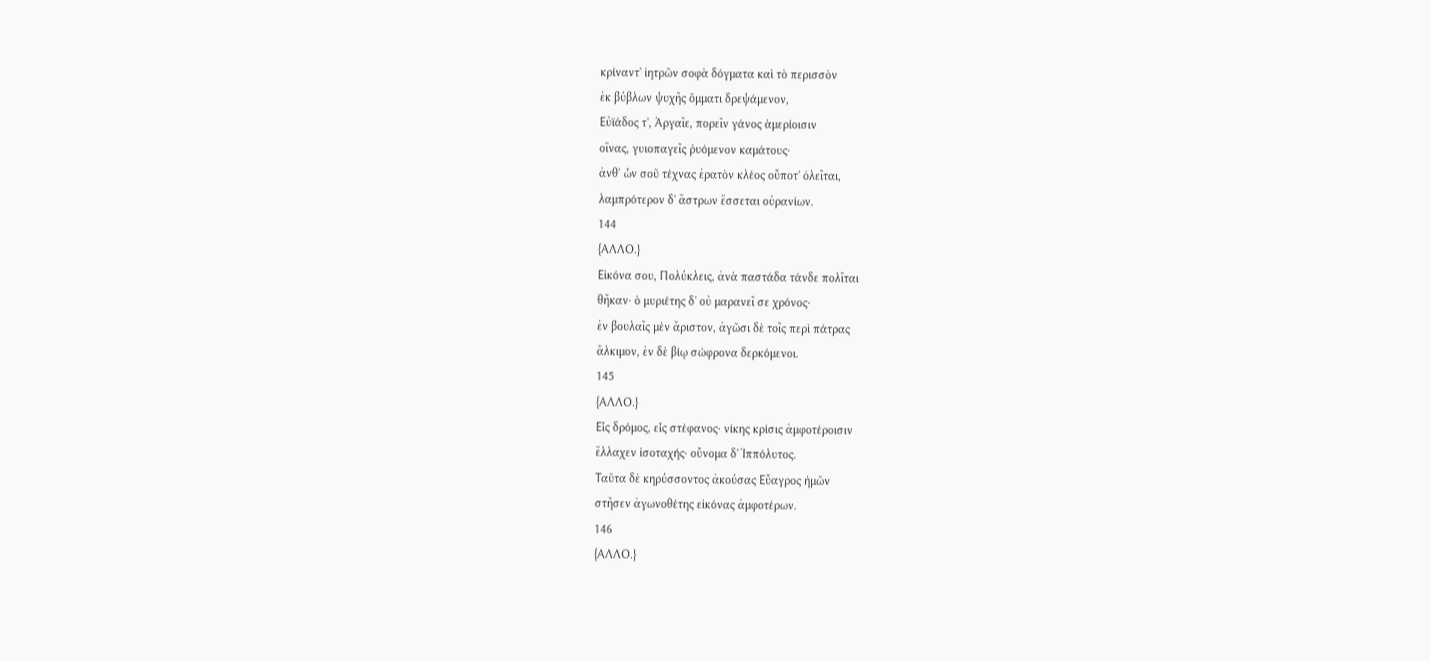κρίναντ' ἰητρῶν σοφὰ δόγματα καὶ τὸ περισσὸν
ἐκ βύβλων ψυχῆς ὄμματι δρεψάμενον,
Εὐϊάδος τ', Ἀργαῖε, πορεῖν γάνος ἁμερίοισιν
οἴνας, γυιοπαγεῖς ῥυόμενον καμάτους·
ἀνθ' ὧν σοῦ τέχνας ἐρατὸν κλέος οὔποτ' ὀλεῖται,
λαμπρότερον δ' ἄστρων ἔσσεται οὐρανίων.
144
{ΑΛΛΟ.}
Εἰκόνα σου, Πολύκλεις, ἀνὰ παστάδα τάνδε πολῖται
θῆκαν· ὁ μυριέτης δ' οὐ μαρανεῖ σε χρόνος·
ἐν βουλαῖς μὲν ἄριστον, ἀγῶσι δὲ τοῖς περὶ πάτρας
ἄλκιμον, ἐν δὲ βίῳ σώφρονα δερκόμενοι.
145
{ΑΛΛΟ.}
Εἷς δρόμος, εἷς στέφανος· νίκης κρίσις ἀμφοτέροισιν
ἔλλαχεν ἰσοταχής· οὔνομα δ' Ἱππόλυτος.
Ταῦτα δὲ κηρύσσοντος ἀκούσας Εὔαγρος ἡμῶν
στῆσεν ἀγωνοθέτης εἰκόνας ἀμφοτέρων.
146
{ΑΛΛΟ.}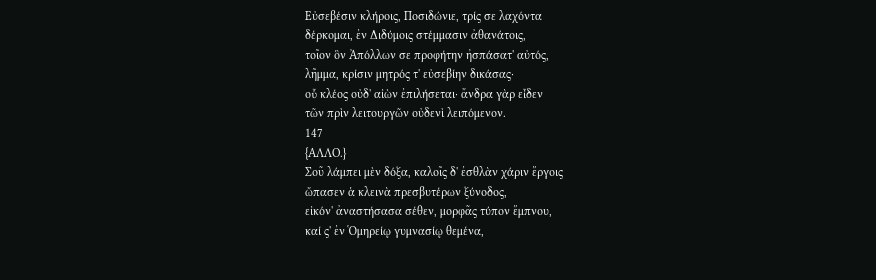Εὐσεβέσιν κλήροις, Ποσιδώνιε, τρίς σε λαχόντα
δέρκομαι, ἐν Διδύμοις στέμμασιν ἀθανάτοις,
τοῖον ὃν Ἀπόλλων σε προφήτην ἠσπάσατ' αὐτός,
λῆμμα, κρίσιν μητρός τ' εὐσεβίην δικάσας·
οὗ κλέος οὐδ' αἰὼν ἐπιλήσεται· ἄνδρα γὰρ εἶδεν
τῶν πρὶν λειτουργῶν οὐδενὶ λειπόμενον.
147
{ΑΛΛΟ.}
Σοῦ λάμπει μὲν δόξα, καλοῖς δ' ἐσθλὰν χάριν ἔργοις
ὤπασεν ἁ κλεινὰ πρεσβυτέρων ξύνοδος,
εἰκόν' ἀναστήσασα σέθεν, μορφᾶς τύπον ἔμπνου,
καί ς' ἐν Ὁμηρείῳ γυμνασίῳ θεμένα,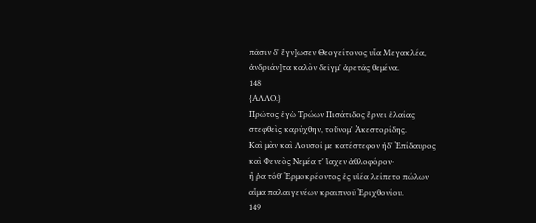πᾶσιν δ' ἔγν]ωσεν Θεογείτονος υἷα Μεγακλέα,
ἀνδριάν]τα καλὸν δεῖγμ' ἀρετᾶς θεμένα.
148
{ΑΛΛΟ.}
Πρῶτος ἐγὼ Τρώων Πισάτιδος ἔρνει ἐλαίας
στεφθεὶς καρύχθην, τοὔνομ' Ἀκεστορίδης.
Καὶ μὰν καὶ Λουσοί με κατέστεφον ἠδ' Ἐπίδαυρος
καὶ Φενεὸς Νεμέα τ' ἴαχεν ἀθλοφόρον·
ἦ ῥα τόθ' Ἑρμοκρέοντος ἐς υἱέα λείπετο πώλων
αἷμα παλαιγενέων κραιπνοῦ Ἐριχθονίου.
149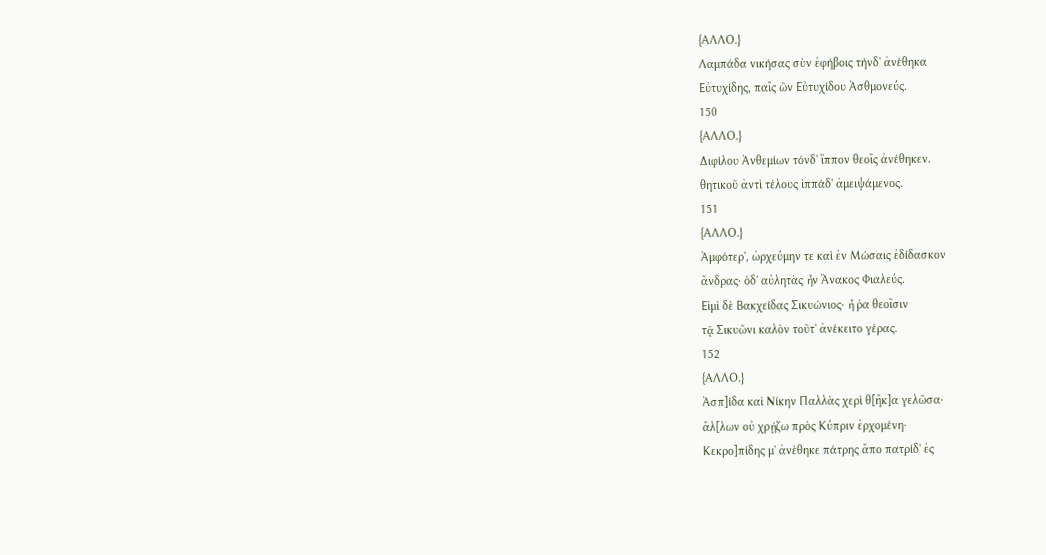{ΑΛΛΟ.}
Λαμπάδα νικήσας σὺν ἐφήβοις τήνδ' ἀνέθηκα
Εὐτυχίδης, παῖς ὢν Εὐτυχίδου Ἀσθμονεύς.
150
{ΑΛΛΟ.}
Διφίλου Ἀνθεμίων τόνδ' ἵππον θεοῖς ἀνέθηκεν.
θητικοῦ ἀντὶ τέλους ἱππάδ' ἀμειψάμενος.
151
{ΑΛΛΟ.}
Ἀμφότερ', ὠρχεύμην τε καὶ ἐν Μώσαις ἐδίδασκον
ἄνδρας· ὁδ' αὐλητὰς ἦν Ἄνακος Φιαλεύς.
Εἰμὶ δὲ Βακχείδας Σικυώνιος· ἦ ῥα θεοῖσιν
τᾷ Σικυῶνι καλὸν τοῦτ' ἀνέκειτο γέρας.
152
{ΑΛΛΟ.}
Ἀσπ]ίδα καὶ Νίκην Παλλὰς χερὶ θ[ῆκ]α γελῶσα·
ἄλ[λων οὐ χρῄζω πρὸς Κύπριν ἐρχομένη·
Κεκρο]πίδης μ' ἀνέθηκε πάτρης ἄπο πατρίδ' ἐς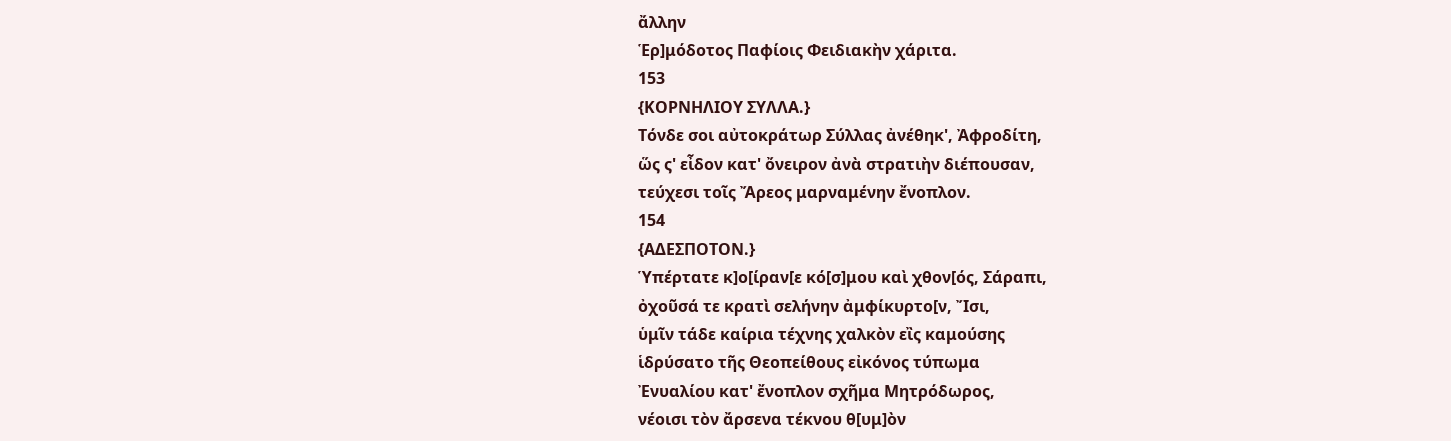ἄλλην
Ἑρ]μόδοτος Παφίοις Φειδιακὴν χάριτα.
153
{ΚΟΡΝΗΛΙΟΥ ΣΥΛΛΑ.}
Τόνδε σοι αὐτοκράτωρ Σύλλας ἀνέθηκ', Ἀφροδίτη,
ὥς ς' εἶδον κατ' ὄνειρον ἀνὰ στρατιὴν διέπουσαν,
τεύχεσι τοῖς Ἄρεος μαρναμένην ἔνοπλον.
154
{ΑΔΕΣΠΟΤΟΝ.}
Ὑπέρτατε κ]ο[ίραν[ε κό[σ]μου καὶ χθον[ός, Σάραπι,
ὀχοῦσά τε κρατὶ σελήνην ἀμφίκυρτο[ν, Ἴσι,
ὑμῖν τάδε καίρια τέχνης χαλκὸν εἲς καμούσης
ἱδρύσατο τῆς Θεοπείθους εἰκόνος τύπωμα
Ἐνυαλίου κατ' ἔνοπλον σχῆμα Μητρόδωρος,
νέοισι τὸν ἄρσενα τέκνου θ[υμ]ὸν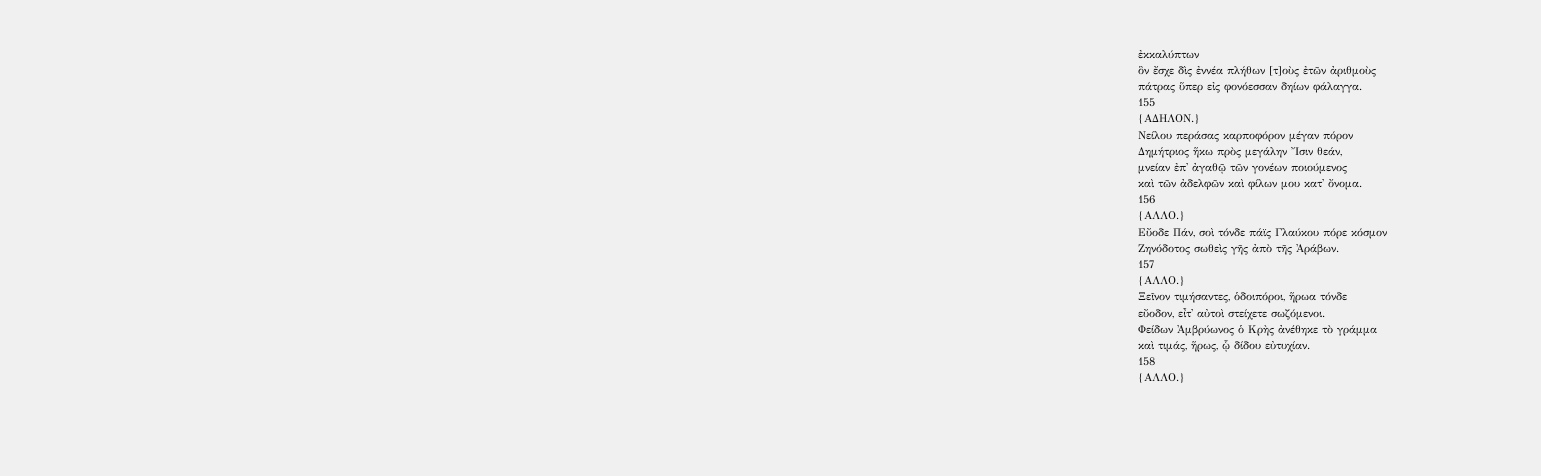ἐκκαλύπτων
ὃν ἔσχε δὶς ἐννέα πλήθων [τ]οὺς ἐτῶν ἀριθμοὺς
πάτρας ὕπερ εἰς φονόεσσαν δηίων φάλαγγα.
155
{ΑΔΗΛΟΝ.}
Νείλου περάσας καρποφόρον μέγαν πόρον
Δημήτριος ἥκω πρὸς μεγάλην Ἴσιν θεάν,
μνείαν ἐπ' ἀγαθῷ τῶν γονέων ποιούμενος
καὶ τῶν ἀδελφῶν καὶ φίλων μου κατ' ὄνομα.
156
{ΑΛΛΟ.}
Εὔοδε Πάν, σοὶ τόνδε πάϊς Γλαύκου πόρε κόσμον
Ζηνόδοτος σωθεὶς γῆς ἀπὸ τῆς Ἀράβων.
157
{ΑΛΛΟ.}
Ξεῖνον τιμήσαντες, ὁδοιπόροι, ἥρωα τόνδε
εὔοδον, εἶτ' αὐτοὶ στείχετε σωζόμενοι.
Φείδων Ἀμβρύωνος ὁ Κρὴς ἀνέθηκε τὸ γράμμα
καὶ τιμάς, ἥρως, ᾧ δίδου εὐτυχίαν.
158
{ΑΛΛΟ.}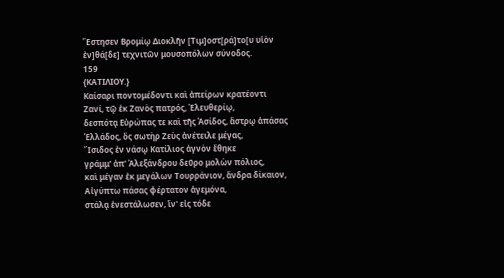Ἔστησεν Βρομίῳ Διοκλῆν [Τιμ]οστ[ρά]το[υ υἱὸν
ἐν]θά[δε] τεχνιτῶν μουσοπόλων σύνοδος.
159
{ΚΑΤΙΛΙΟΥ.}
Καίσαρι ποντομέδοντι καὶ ἀπείρων κρατέοντι
Ζανί, τῷ ἐκ Ζανὸς πατρός, Ἐλευθερίῳ,
δεσπότᾳ Εὐρώπας τε καὶ τῆς Ἀσίδος, ἄστρῳ ἁπάσας
Ἑλλάδος, ὃς σωτὴρ Ζεὺς ἀνέτειλε μέγας,
Ἴσιδος ἐν νάσῳ Κατίλιος ἁγνὸν ἔθηκε
γράμμ' ἀπ' Ἀλεξάνδρου δεῦρο μολὼν πόλιος,
καὶ μέγαν ἐκ μεγάλων Τουρράνιον, ἄνδρα δίκαιον,
Αἰγύπτω πάσας φέρτατον ἁγεμόνα,
στάλᾳ ἐνεστάλωσεν, ἵν' εἰς τόδε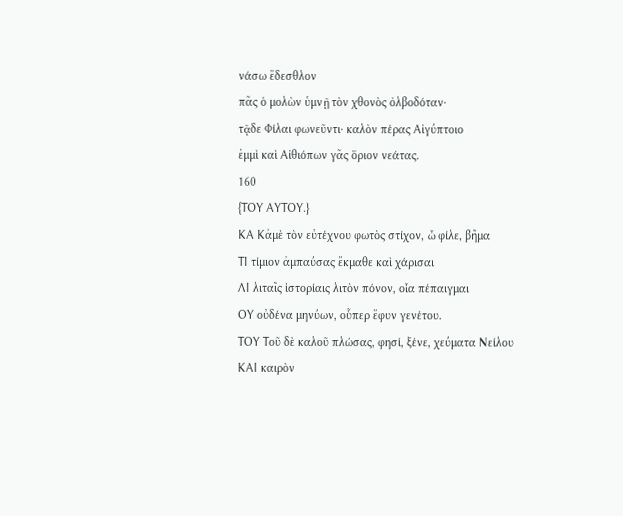νάσω ἔδεσθλον
πᾶς ὁ μολὼν ὑμνῇ τὸν χθονὸς ὀλβοδόταν·
τᾷδε Φίλαι φωνεῦντι· καλὸν πέρας Αἰγύπτοιο
ἐμμὶ καὶ Αἰθιόπων γᾶς ὅριον νεάτας.
160
{ΤΟΥ ΑΥΤΟΥ.}
ΚΑ Κἀμὲ τὸν εὐτέχνου φωτὸς στίχον, ὦ φίλε, βῆμα
ΤΙ τίμιον ἀμπαύσας ἔκμαθε καὶ χάρισαι
ΛΙ λιταῖς ἱστορίαις λιτὸν πόνον, οἷα πέπαιγμαι
ΟΥ οὐδένα μηνύων, οὗπερ ἔφυν γενέτου.
ΤΟΥ Τοῦ δὲ καλοῦ πλώσας, φησί, ξένε, χεύματα Νείλου
ΚΑΙ καιρὸν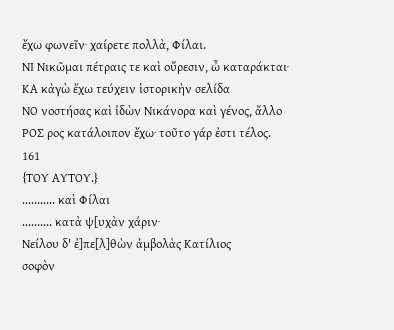ἔχω φωνεῖν· χαίρετε πολλὰ, Φίλαι.
ΝΙ Νικῶμαι πέτραις τε καὶ οὔρεσιν, ὦ καταράκται·
ΚΑ κἀγὼ ἔχω τεύχειν ἱστορικὴν σελίδα
ΝΟ νοστήσας καὶ ἰδὼν Νικάνορα καὶ γένος, ἄλλο
ΡΟΣ ρος κατάλοιπον ἔχω· τοῦτο γάρ ἐστι τέλος.
161
{ΤΟΥ ΑΥΤΟΥ.}
........... καὶ Φίλαι
.......... κατὰ ψ[υχὰν χάριν·
Νείλου δ' ἐ]πε[λ]θὼν ἀμβολὰς Κατίλιος
σοφὸν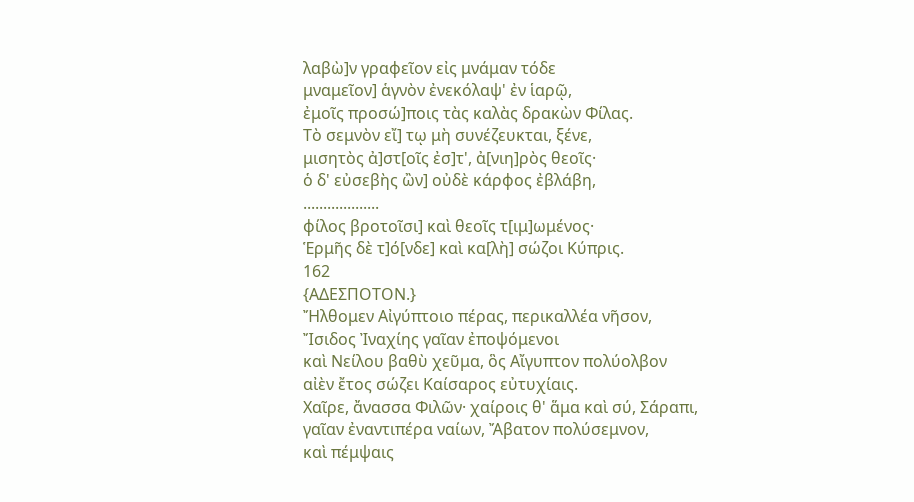λαβὼ]ν γραφεῖον εἰς μνάμαν τόδε
μναμεῖον] ἁγνὸν ἐνεκόλαψ' ἐν ἱαρῷ,
ἐμοῖς προσώ]ποις τὰς καλὰς δρακὼν Φίλας.
Τὸ σεμνὸν εἴ] τῳ μὴ συνέζευκται, ξένε,
μισητὸς ἀ]στ[οῖς ἐσ]τ', ἀ[νιη]ρὸς θεοῖς·
ὁ δ' εὐσεβὴς ὢν] οὐδὲ κάρφος ἐβλάβη,
...................
φίλος βροτοῖσι] καὶ θεοῖς τ[ιμ]ωμένος·
Ἑρμῆς δὲ τ]ό[νδε] καὶ κα[λὴ] σώζοι Κύπρις.
162
{ΑΔΕΣΠΟΤΟΝ.}
Ἤλθομεν Αἰγύπτοιο πέρας, περικαλλέα νῆσον,
Ἴσιδος Ἰναχίης γαῖαν ἐποψόμενοι
καὶ Νείλου βαθὺ χεῦμα, ὃς Αἴγυπτον πολύολβον
αἰὲν ἔτος σώζει Καίσαρος εὐτυχίαις.
Χαῖρε, ἄνασσα Φιλῶν· χαίροις θ' ἅμα καὶ σύ, Σάραπι,
γαῖαν ἐναντιπέρα ναίων, Ἄβατον πολύσεμνον,
καὶ πέμψαις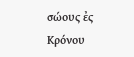σώους ἐς Κρόνου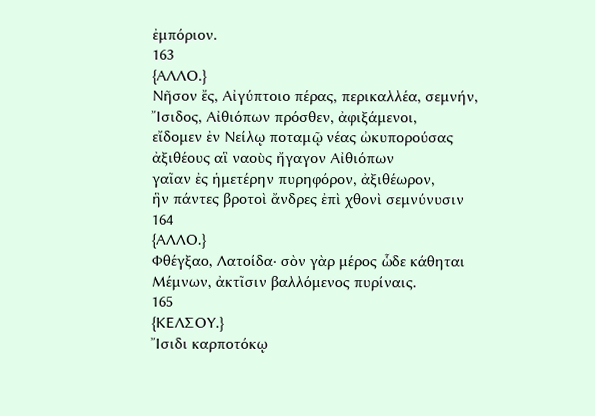ἐμπόριον.
163
{ΑΛΛΟ.}
Νῆσον ἔς, Αἰγύπτοιο πέρας, περικαλλέα, σεμνήν,
Ἴσιδος, Αἰθιόπων πρόσθεν, ἀφιξάμενοι,
εἴδομεν ἐν Νείλῳ ποταμῷ νέας ὠκυπορούσας
ἀξιθέους αἳ ναοὺς ἤγαγον Αἰθιόπων
γαῖαν ἐς ἡμετέρην πυρηφόρον, ἀξιθέωρον,
ἣν πάντες βροτοὶ ἄνδρες ἐπὶ χθονὶ σεμνύνυσιν
164
{ΑΛΛΟ.}
Φθέγξαο, Λατοίδα· σὸν γὰρ μέρος ὧδε κάθηται
Μέμνων, ἀκτῖσιν βαλλόμενος πυρίναις.
165
{ΚΕΛΣΟΥ.}
Ἴσιδι καρποτόκῳ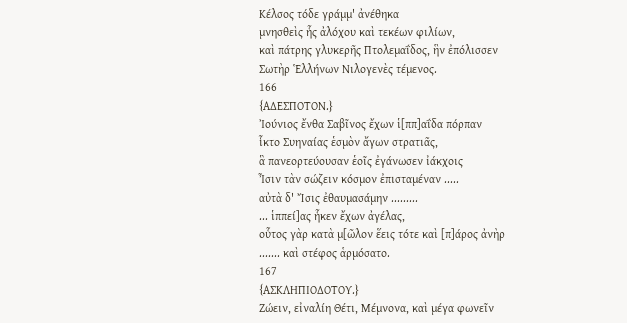Κέλσος τόδε γράμμ' ἀνέθηκα
μνησθεὶς ἧς ἀλόχου καὶ τεκέων φιλίων,
καὶ πάτρης γλυκερῆς Πτολεμαΐδος, ἣν ἐπόλισσεν
Σωτὴρ Ἑλλήνων Νιλογενὲς τέμενος.
166
{ΑΔΕΣΠΟΤΟΝ.}
Ἰούνιος ἔνθα Σαβῖνος ἔχων ἱ[ππ]αΐδα πόρπαν
ἷκτο Συηναίας ἑσμὸν ἄγων στρατιᾶς,
ἃ πανεορτεύουσαν ἑοῖς ἐγάνωσεν ἰάκχοις
Ἶσιν τὰν σώζειν κόσμον ἐπισταμέναν .....
αὐτὰ δ' Ἴσις ἐθαυμασάμην .........
... ἱππεί]ας ἧκεν ἔχων ἀγέλας,
οὗτος γὰρ κατὰ μ[ῶλον ἕεις τότε καὶ [π]άρος ἀνὴρ
....... καὶ στέφος ἁρμόσατο.
167
{ΑΣΚΛΗΠΙΟΔΟΤΟΥ.}
Ζώειν, εἰναλίη Θέτι, Μέμνονα, καὶ μέγα φωνεῖν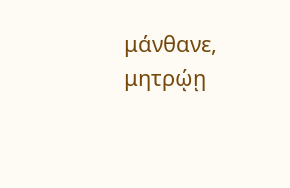μάνθανε, μητρῴῃ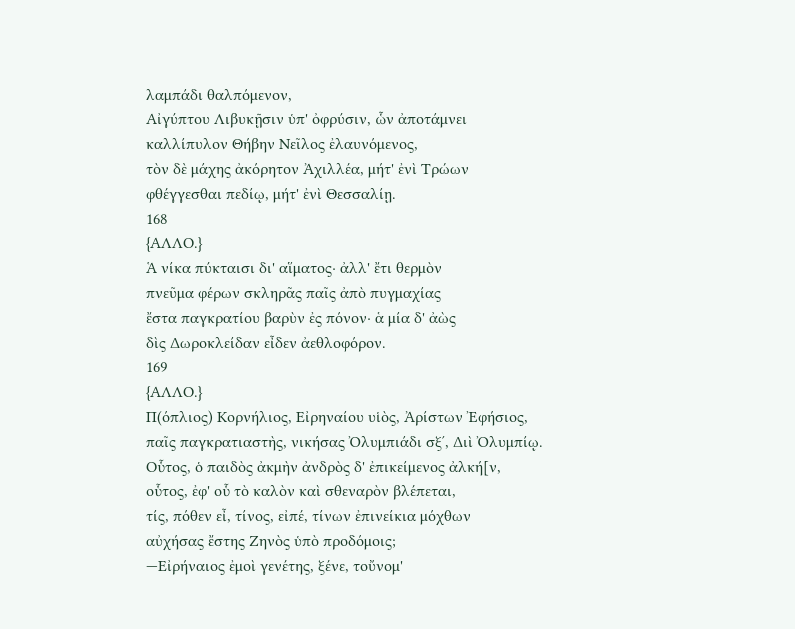λαμπάδι θαλπόμενον,
Αἰγύπτου Λιβυκῇσιν ὑπ' ὀφρύσιν, ὧν ἀποτάμνει
καλλίπυλον Θήβην Νεῖλος ἐλαυνόμενος,
τὸν δὲ μάχης ἀκόρητον Ἀχιλλέα, μήτ' ἐνὶ Τρώων
φθέγγεσθαι πεδίῳ, μήτ' ἐνὶ Θεσσαλίῃ.
168
{ΑΛΛΟ.}
Ἁ νίκα πύκταισι δι' αἵματος· ἀλλ' ἔτι θερμὸν
πνεῦμα φέρων σκληρᾶς παῖς ἀπὸ πυγμαχίας
ἔστα παγκρατίου βαρὺν ἐς πόνον· ἁ μία δ' ἀὼς
δὶς Δωροκλείδαν εἶδεν ἀεθλοφόρον.
169
{ΑΛΛΟ.}
Π(όπλιος) Κορνήλιος, Εἰρηναίου υἱὸς, Ἀρίστων Ἐφήσιος,
παῖς παγκρατιαστὴς, νικήσας Ὀλυμπιάδι σξʹ, Διὶ Ὀλυμπίῳ.
Οὗτος, ὁ παιδὸς ἀκμὴν ἀνδρὸς δ' ἐπικείμενος ἀλκή[ν,
οὗτος, ἐφ' οὗ τὸ καλὸν καὶ σθεναρὸν βλέπεται,
τίς, πόθεν εἶ, τίνος, εἰπέ, τίνων ἐπινείκια μόχθων
αὐχήσας ἔστης Ζηνὸς ὑπὸ προδόμοις;
—Εἰρήναιος ἐμοὶ γενέτης, ξένε, τοὔνομ'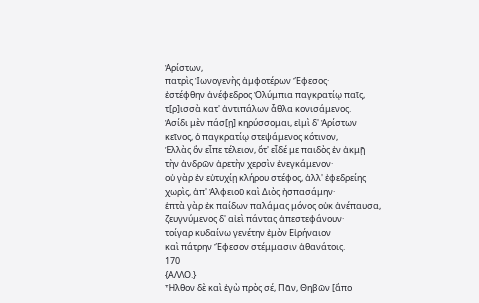Ἀρίστων,
πατρὶς Ἰωνογενὴς ἀμφοτέρων Ἔφεσος·
ἐστέφθην ἀνέφεδρος Ὀλύμπια παγκρατίῳ παῖς,
τ[ρ]ισσὰ κατ' ἀντιπάλων ἆθλα κονισάμενος.
Ἀσίδι μὲν πάσ[ῃ] κηρύσσομαι, εἰμὶ δ' Ἀρίστων
κεῖνος, ὁ παγκρατίῳ στεψάμενος κότινον,
Ἑλλὰς ὃν εἶπε τέλειον, ὅτ' εἶδέ με παιδὸς ἐν ἀκμῇ
τὴν ἀνδρῶν ἀρετὴν χερσὶν ἐνεγκάμενον·
οὐ γὰρ ἐν εὐτυχίῃ κλήρου στέφος, ἀλλ' ἐφεδρείης
χωρὶς, ἀπ' Ἀλφειοῦ καὶ Διὸς ἠσπασάμην·
ἑπτὰ γὰρ ἐκ παίδων παλάμας μόνος οὐκ ἀνέπαυσα,
ζευγνύμενος δ' αἰεὶ πάντας ἀπεστεφάνουν·
τοίγαρ κυδαίνω γενέτην ἐμὸν Εἰρήναιον
καὶ πάτρην Ἔφεσον στέμμασιν ἀθανάτοις.
170
{ΑΛΛΟ.}
Ἦλθον δὲ καὶ ἐγὼ πρὸς σέ, Πᾶν, Θηβῶν [ἄπο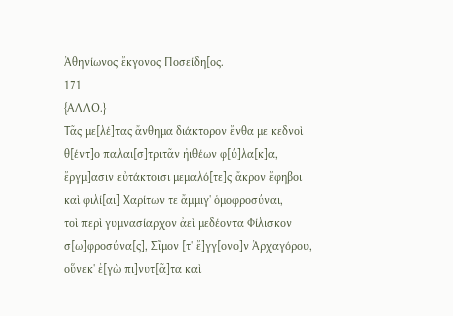Ἀθηνίωνος ἔκγονος Ποσείδη[ος.
171
{ΑΛΛΟ.}
Τᾶς με[λέ]τας ἄνθημα διάκτορον ἔνθα με κεδνοὶ
θ[έντ]ο παλαι[σ]τριτᾶν ἠιθέων φ[ύ]λα[κ]α,
ἔργμ]ασιν εὐτάκτοισι μεμαλό[τε]ς ἄκρον ἔφηβοι
καὶ φιλί[αι] Χαρίτων τε ἄμμιγ' ὁμοφροσύναι,
τοὶ περὶ γυμνασίαρχον ἀεὶ μεδέοντα Φίλισκον
σ[ω]φροσύνα[ς], Σῖμον [τ' ἔ]γγ[ονο]ν Ἀρχαγόρου,
οὕνεκ' ἐ[γὼ πι]νυτ[ᾶ]τα καὶ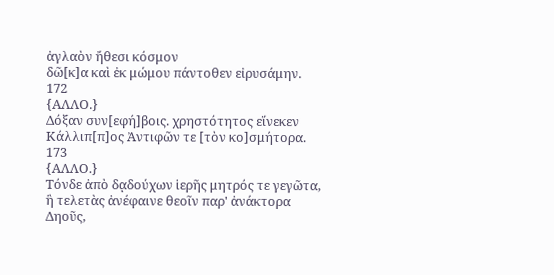ἀγλαὸν ἤθεσι κόσμον
δῶ[κ]α καὶ ἐκ μώμου πάντοθεν εἰρυσάμην.
172
{ΑΛΛΟ.}
Δόξαν συν[εφή]βοις. χρηστότητος εἵνεκεν
Κάλλιπ[π]ος Ἀντιφῶν τε [τὸν κο]σμήτορα.
173
{ΑΛΛΟ.}
Τόνδε ἀπὸ δᾳδούχων ἱερῆς μητρός τε γεγῶτα,
ἣ τελετὰς ἀνέφαινε θεοῖν παρ' ἀνάκτορα Δηοῦς,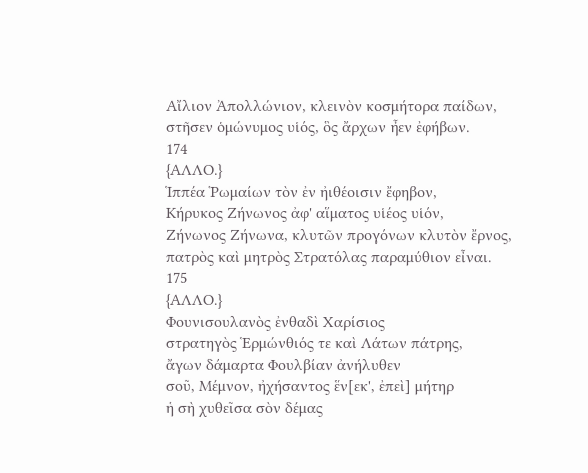Αἴλιον Ἀπολλώνιον, κλεινὸν κοσμήτορα παίδων,
στῆσεν ὁμώνυμος υἱός, ὃς ἄρχων ἦεν ἐφήβων.
174
{ΑΛΛΟ.}
Ἱππέα Ῥωμαίων τὸν ἐν ἠιθέοισιν ἔφηβον,
Κήρυκος Ζήνωνος ἀφ' αἵματος υἱέος υἱόν,
Ζήνωνος Ζήνωνα, κλυτῶν προγόνων κλυτὸν ἔρνος,
πατρὸς καὶ μητρὸς Στρατόλας παραμύθιον εἶναι.
175
{ΑΛΛΟ.}
Φουνισουλανὸς ἐνθαδὶ Χαρίσιος
στρατηγὸς Ἑρμώνθιός τε καὶ Λάτων πάτρης,
ἄγων δάμαρτα Φουλβίαν ἀνήλυθεν
σοῦ, Μέμνον, ἠχήσαντος ἕν[εκ', ἐπεὶ] μήτηρ
ἡ σὴ χυθεῖσα σὸν δέμας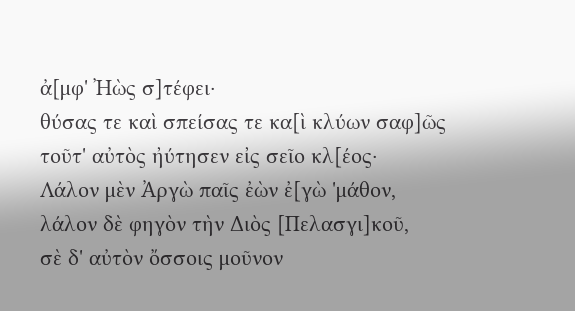ἀ[μφ' Ἠὼς σ]τέφει·
θύσας τε καὶ σπείσας τε κα[ὶ κλύων σαφ]ῶς
τοῦτ' αὐτὸς ἠύτησεν εἰς σεῖο κλ[έος·
Λάλον μὲν Ἀργὼ παῖς ἐὼν ἐ[γὼ 'μάθον,
λάλον δὲ φηγὸν τὴν Διὸς [Πελασγι]κοῦ,
σὲ δ' αὐτὸν ὄσσοις μοῦνον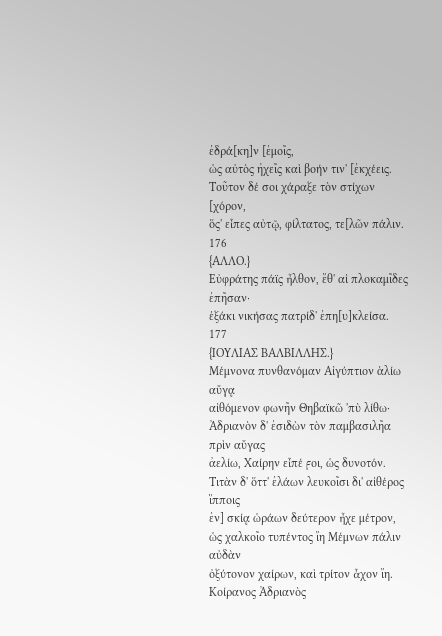ἐδρά[κη]ν [ἐμοῖς,
ὡς αὐτὸς ἠχεῖς καὶ βοήν τιν' [ἐκχέεις.
Τοῦτον δέ σοι χάραξε τὸν στίχων [χόρον,
ὅς' εἶπες αὐτῷ, φίλτατος, τε[λῶν πάλιν.
176
{ΑΛΛΟ.}
Εὐφράτης πάϊς ἦλθον, ἔθ' αἱ πλοκαμῖδες ἐπῆσαν·
ἑξάκι νικήσας πατρίδ' ἐπη[υ]κλείσα.
177
{ΙΟΥΛΙΑΣ ΒΑΛΒΙΛΛΗΣ.}
Μέμνονα πυνθανόμαν Αἰγύπτιον ἁλίω αὔγᾳ
αἰθόμενον φωνῆν Θηβαϊκῶ 'πὺ λίθω·
Ἀδριανὸν δ' ἐσιδὼν τὸν παμβασιλῆα πρὶν αὔγας
ἀελίω, Χαίρην εἶπέ ϝοι, ὡς δυνοτόν.
Τιτὰν δ' ὅττ' ἐλάων λευκοῖσι δι' αἰθέρος ἵπποις
ἐν] σκίᾳ ὡράων δεύτερον ἦχε μέτρον,
ὡς χαλκοῖο τυπέντος ἴη Μέμνων πάλιν αὐδὰν
ὀξύτονον χαίρων, καὶ τρίτον ἆχον ἴη.
Κοίρανος Ἀδριανὸς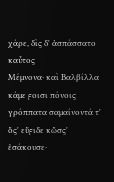χάρε, δὶς δ' ἀσπάσσατο καὖτος
Μέμνονα· καὶ Βαλβίλλα κάμε ϝοισι πόνοις
γρόππατα σαμαίνοντά τ' ὄς' εὔϝιδε κὤσς' ἐσάκουσε·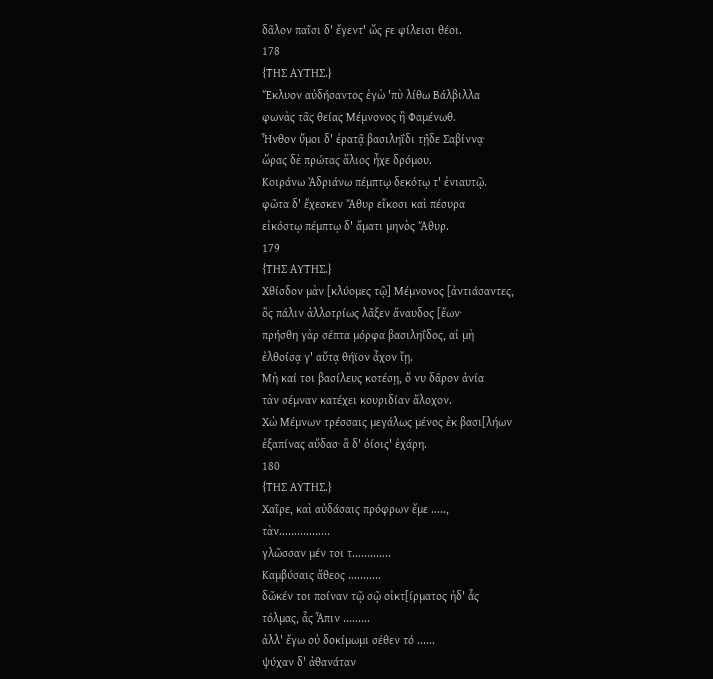δᾶλον παῖσι δ' ἔγεντ' ὤς ϝε φίλεισι θέοι.
178
{ΤΗΣ ΑΥΤΗΣ.}
Ἔκλυον αὐδήσαντος ἐγὼ 'πὺ λίθω Βάλβιλλα
φωνὰς τᾶς θείας Μέμνονος ἢ Φαμένωθ.
Ἦνθον ὔμοι δ' ἐρατᾷ βασιληΐδι τῇδε Σαβίννᾳ·
ὥρας δὲ πρώτας ἅλιος ἦχε δρόμου.
Κοιράνω Ἀδριάνω πέμπτῳ δεκότῳ τ' ἐνιαυτῷ.
φῶτα δ' ἔχεσκεν Ἄθυρ εἴκοσι καὶ πέσυρα
εἰκόστῳ πέμπτῳ δ' ἄματι μηνὸς Ἄθυρ.
179
{ΤΗΣ ΑΥΤΗΣ.}
Χθίσδον μὰν [κλύομες τῷ] Μέμνονος [ἀντιάσαντες,
ὂς πάλιν ἀλλοτρίως λᾶξεν ἄναυδος [ἔων·
πρήσθη γὰρ σέπτα μόρφα βασιληΐδος, αἰ μὴ
ἐλθοίσᾳ γ' αὔτᾳ θήϊον ἆχον ἴῃ.
Μὴ καί τοι βασίλευς κοτέσῃ, ὄ νυ δᾶρον ἀνία
τὰν σέμναν κατέχει κουριδίαν ἄλοχον.
Χὠ Μέμνων τρέσσαις μεγάλως μένος ἐκ βασι[λήων
ἐξαπίνας αὔδασ· ἂ δ' ὀίοις' ἐχάρη.
180
{ΤΗΣ ΑΥΤΗΣ.}
Χαῖρε, καὶ αὐδάσαις πρόφρων ἔμε .....,
τὰν.................
γλῶσσαν μέν τοι τ.............
Καμβύσαις ἄθεος ...........
δῶκέν τοι ποίναν τῷ σῷ οἰκτ[ίρματος ἠδ' ἇς
τόλμας, ἇς Ἆπιν .........
ἀλλ' ἔγω οὐ δοκίμωμι σέθεν τό ......
ψύχαν δ' ἀθανάταν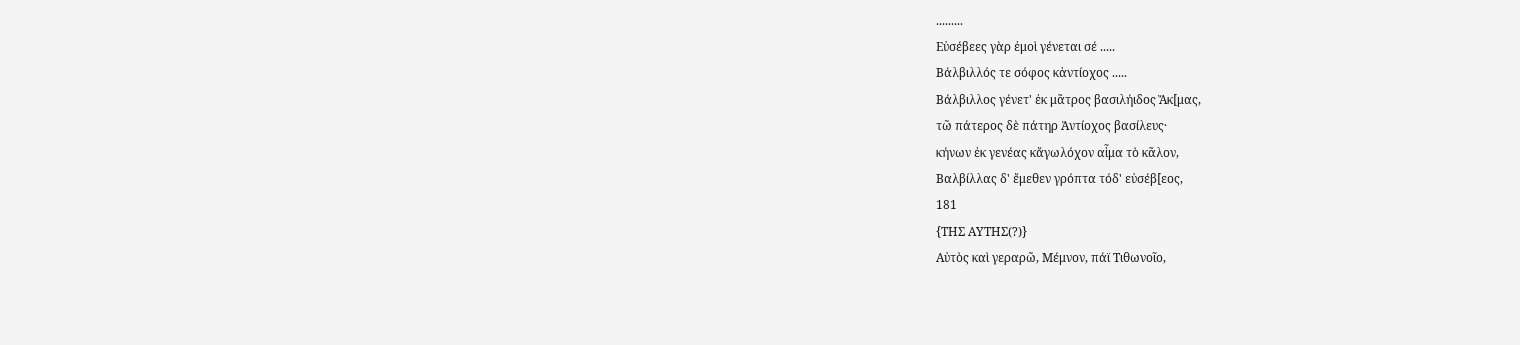.........
Εὐσέβεες γὰρ ἐμοὶ γένεται σέ .....
Βάλβιλλός τε σόφος κἀντίοχος .....
Βάλβιλλος γένετ' ἐκ μᾶτρος βασιλήιδος Ἄκ[μας,
τῶ πάτερος δὲ πάτηρ Ἀντίοχος βασίλευς·
κήνων ἐκ γενέας κἄγωλόχον αἷμα τὸ κᾶλον,
Βαλβίλλας δ' ἔμεθεν γρόπτα τόδ' εὐσέβ[εος,
181
{ΤΗΣ ΑΥΤΗΣ(?)}
Αὐτὸς καὶ γεραρῶ, Μέμνον, πάϊ Τιθωνοῖο,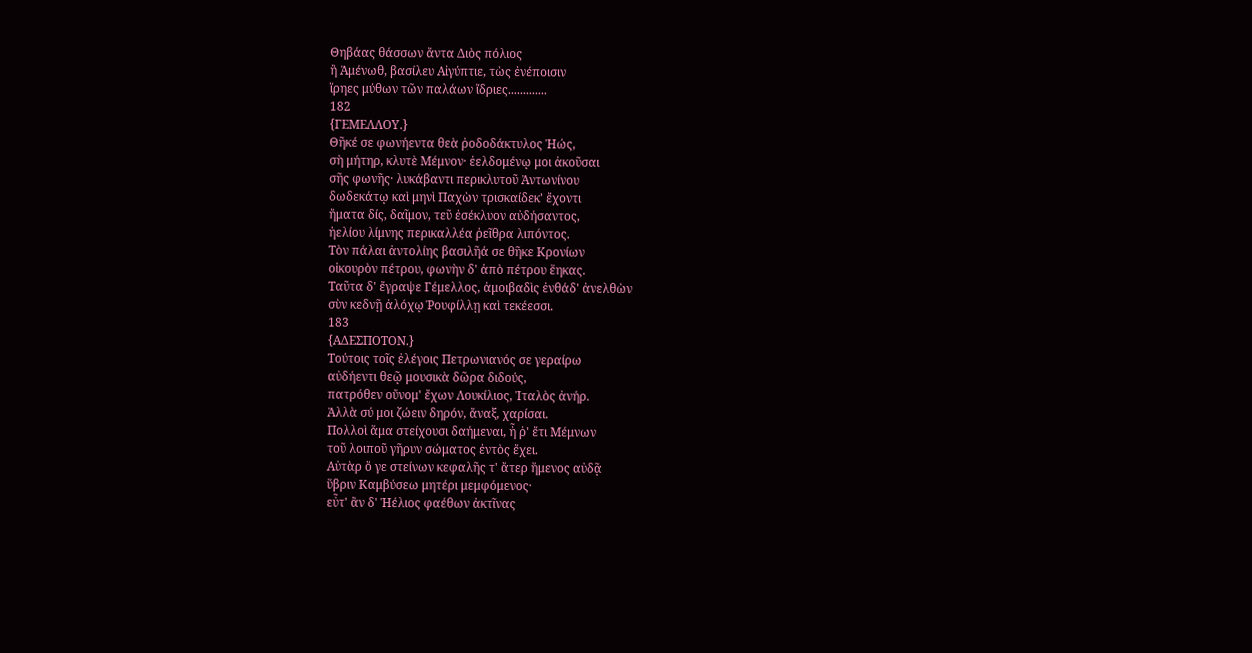Θηβάας θάσσων ἄντα Διὸς πόλιος
ἢ Ἀμένωθ, βασίλευ Αἰγύπτιε, τὼς ἐνέποισιν
ἵρηες μύθων τῶν παλάων ἴδριες.............
182
{ΓΕΜΕΛΛΟΥ.}
Θῆκέ σε φωνήεντα θεὰ ῥοδοδάκτυλος Ἠώς,
σὴ μήτηρ, κλυτὲ Μέμνον· ἐελδομένῳ μοι ἀκοῦσαι
σῆς φωνῆς· λυκάβαντι περικλυτοῦ Ἀντωνίνου
δωδεκάτῳ καὶ μηνὶ Παχὼν τρισκαίδεκ' ἔχοντι
ἤματα δίς, δαῖμον, τεῦ ἐσέκλυον αὐδήσαντος,
ἠελίου λίμνης περικαλλέα ῥεῖθρα λιπόντος.
Τὸν πάλαι ἀντολίης βασιλῆά σε θῆκε Κρονίων
οἰκουρὸν πέτρου, φωνὴν δ' ἀπὸ πέτρου ἕηκας.
Ταῦτα δ' ἔγραψε Γέμελλος, ἀμοιβαδὶς ἐνθάδ' ἀνελθὼν
σὺν κεδνῇ ἀλόχῳ Ῥουφίλλῃ καὶ τεκέεσσι.
183
{ΑΔΕΣΠΟΤΟΝ.}
Τούτοις τοῖς ἐλέγοις Πετρωνιανός σε γεραίρω
αὐδήεντι θεῷ μουσικὰ δῶρα διδούς,
πατρόθεν οὔνομ' ἔχων Λουκίλιος, Ἰταλὸς ἀνήρ.
Ἀλλὰ σύ μοι ζώειν δηρόν, ἄναξ, χαρίσαι.
Πολλοὶ ἅμα στείχουσι δαήμεναι, ἦ ῥ' ἔτι Μέμνων
τοῦ λοιποῦ γῆρυν σώματος ἐντὸς ἔχει.
Αὐτὰρ ὅ γε στείνων κεφαλῆς τ' ἄτερ ἥμενος αὐδᾷ
ὕβριν Καμβύσεω μητέρι μεμφόμενος·
εὖτ' ἂν δ' Ἠέλιος φαέθων ἀκτῖνας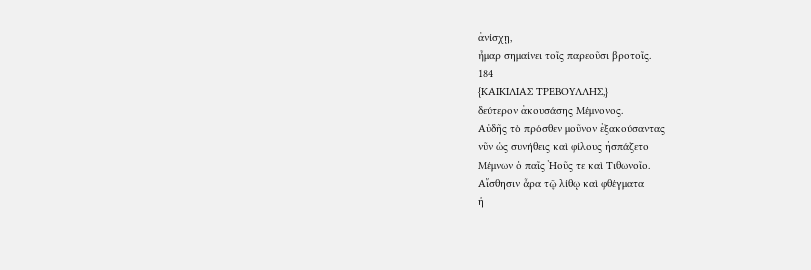ἀνίσχῃ,
ἦμαρ σημαίνει τοῖς παρεοῦσι βροτοῖς.
184
{ΚΑΙΚΙΛΙΑΣ ΤΡΕΒΟΥΛΛΗΣ,}
δεύτερον ἀκουσάσης Μέμνονος.
Αὐδῆς τὸ πρόσθεν μοῦνον ἐξακούσαντας
νῦν ὡς συνήθεις καὶ φίλους ἠσπάζετο
Μέμνων ὁ παῖς Ἠοῦς τε καὶ Τιθωνοῖο.
Αἴσθησιν ἆρα τῷ λίθῳ καὶ φθέγματα
ἡ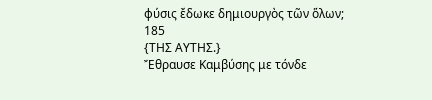φύσις ἔδωκε δημιουργὸς τῶν ὅλων;
185
{ΤΗΣ ΑΥΤΗΣ.}
Ἔθραυσε Καμβύσης με τόνδε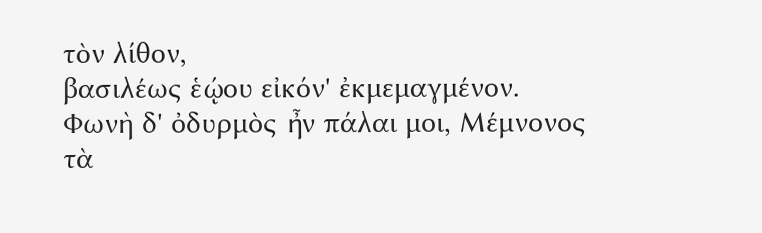τὸν λίθον,
βασιλέως ἑῴου εἰκόν' ἐκμεμαγμένον.
Φωνὴ δ' ὀδυρμὸς ἦν πάλαι μοι, Μέμνονος
τὰ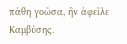πάθη γοῶσα, ἣν ἀφεῖλε Καμβύσης.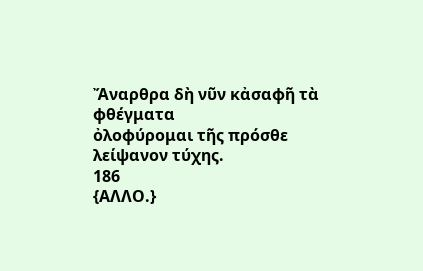Ἄναρθρα δὴ νῦν κἀσαφῆ τὰ φθέγματα
ὀλοφύρομαι τῆς πρόσθε λείψανον τύχης.
186
{ΑΛΛΟ.}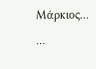Μάρκιος…
…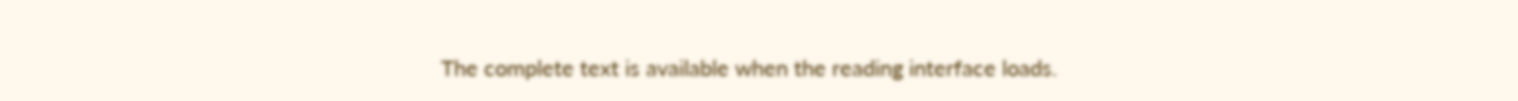The complete text is available when the reading interface loads.